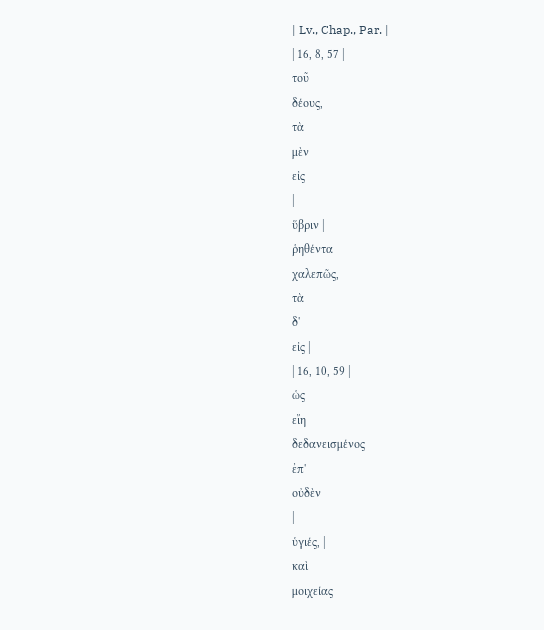| Lv., Chap., Par. |
| 16, 8, 57 |
τοῦ
δέους,
τὰ
μὲν
εἰς
|
ὕβριν |
ῥηθέντα
χαλεπῶς,
τὰ
δ'
εἰς |
| 16, 10, 59 |
ὡς
εἴη
δεδανεισμένος
ἐπ'
οὐδὲν
|
ὑγιές, |
καὶ
μοιχείας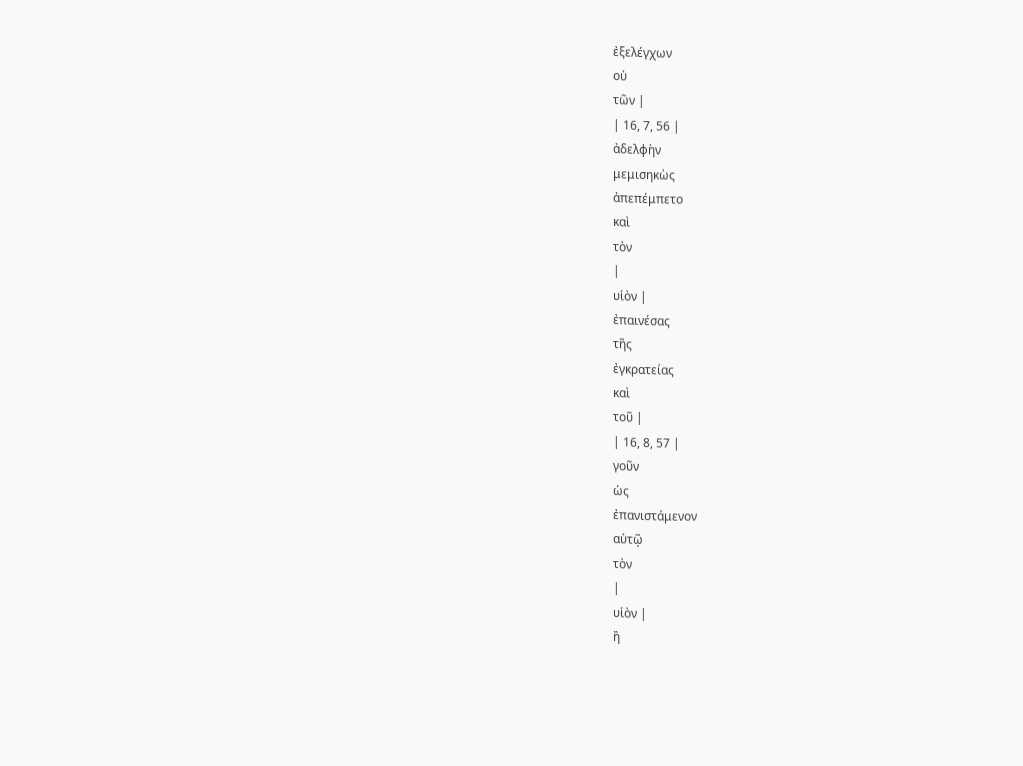ἐξελέγχων
οὐ
τῶν |
| 16, 7, 56 |
ἀδελφὴν
μεμισηκὼς
ἀπεπέμπετο
καὶ
τὸν
|
υἱὸν |
ἐπαινέσας
τῆς
ἐγκρατείας
καὶ
τοῦ |
| 16, 8, 57 |
γοῦν
ὡς
ἐπανιστάμενον
αὐτῷ
τὸν
|
υἱὸν |
ἢ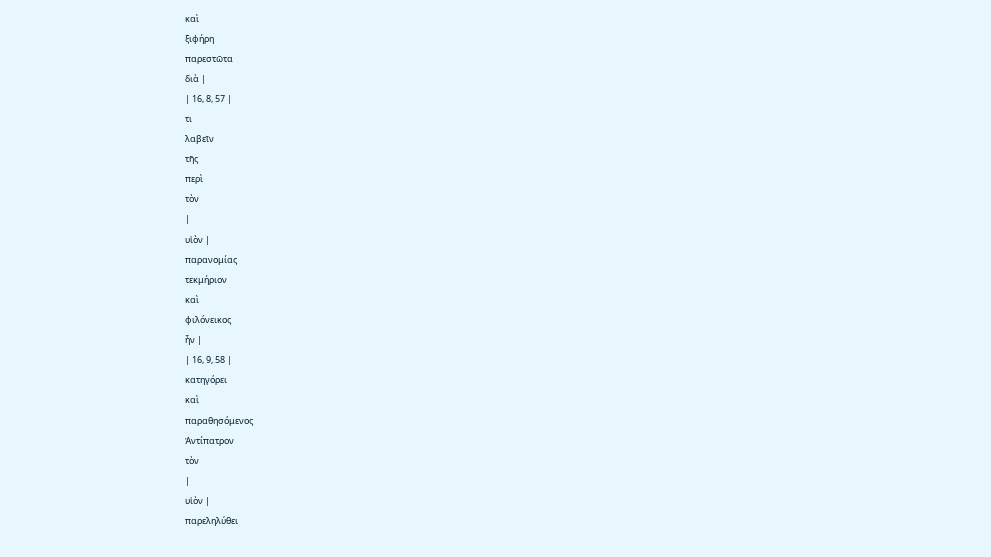καὶ
ξιφήρη
παρεστῶτα
διὰ |
| 16, 8, 57 |
τι
λαβεῖν
τῆς
περὶ
τὸν
|
υἱὸν |
παρανομίας
τεκμήριον
καὶ
φιλόνεικος
ἦν |
| 16, 9, 58 |
κατηγόρει
καὶ
παραθησόμενος
Ἀντίπατρον
τὸν
|
υἱὸν |
παρεληλύθει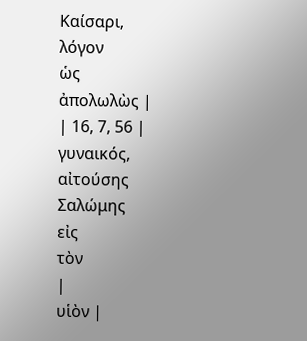Καίσαρι,
λόγον
ὡς
ἀπολωλὼς |
| 16, 7, 56 |
γυναικός,
αἰτούσης
Σαλώμης
εἰς
τὸν
|
υἱὸν |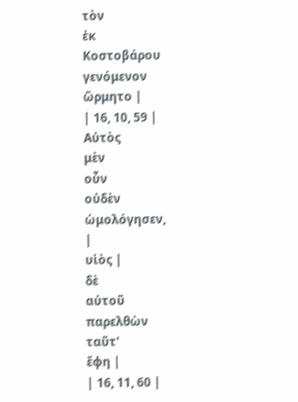τὸν
ἐκ
Κοστοβάρου
γενόμενον
ὥρμητο |
| 16, 10, 59 |
Αὐτὸς
μὲν
οὖν
οὐδὲν
ὡμολόγησεν,
|
υἱὸς |
δὲ
αὐτοῦ
παρελθὼν
ταῦτ'
ἔφη |
| 16, 11, 60 |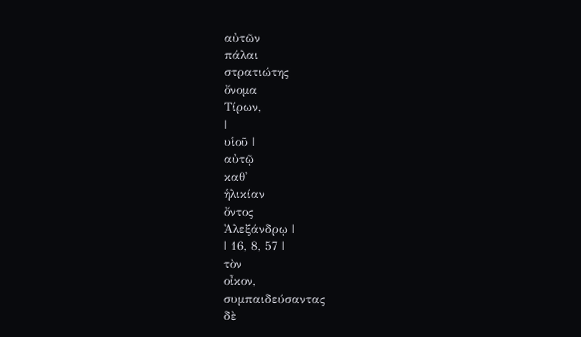αὐτῶν
πάλαι
στρατιώτης
ὄνομα
Τίρων,
|
υἱοῦ |
αὐτῷ
καθ'
ἡλικίαν
ὄντος
Ἀλεξάνδρῳ |
| 16, 8, 57 |
τὸν
οἶκον,
συμπαιδεύσαντας
δὲ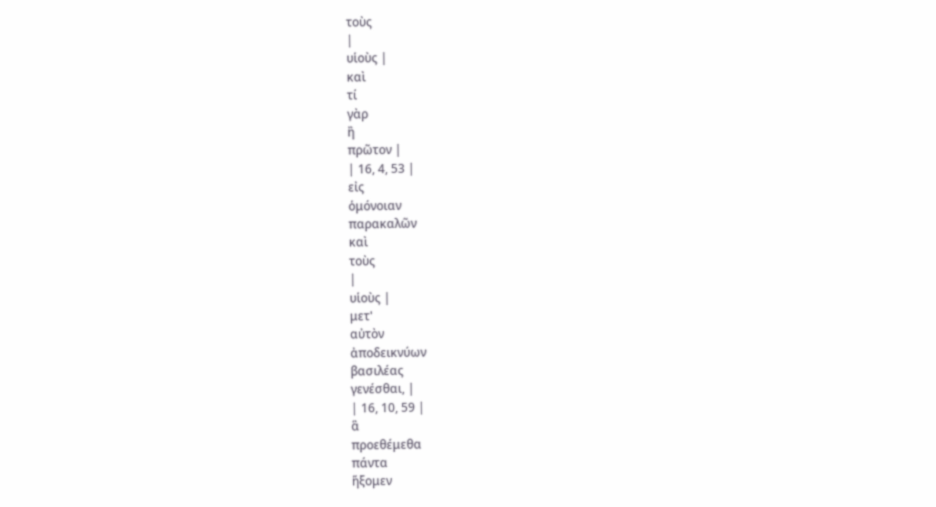τοὺς
|
υἱοὺς |
καὶ
τί
γὰρ
ἢ
πρῶτον |
| 16, 4, 53 |
εἰς
ὁμόνοιαν
παρακαλῶν
καὶ
τοὺς
|
υἱοὺς |
μετ'
αὐτὸν
ἀποδεικνύων
βασιλέας
γενέσθαι, |
| 16, 10, 59 |
ἃ
προεθέμεθα
πάντα
ἥξομεν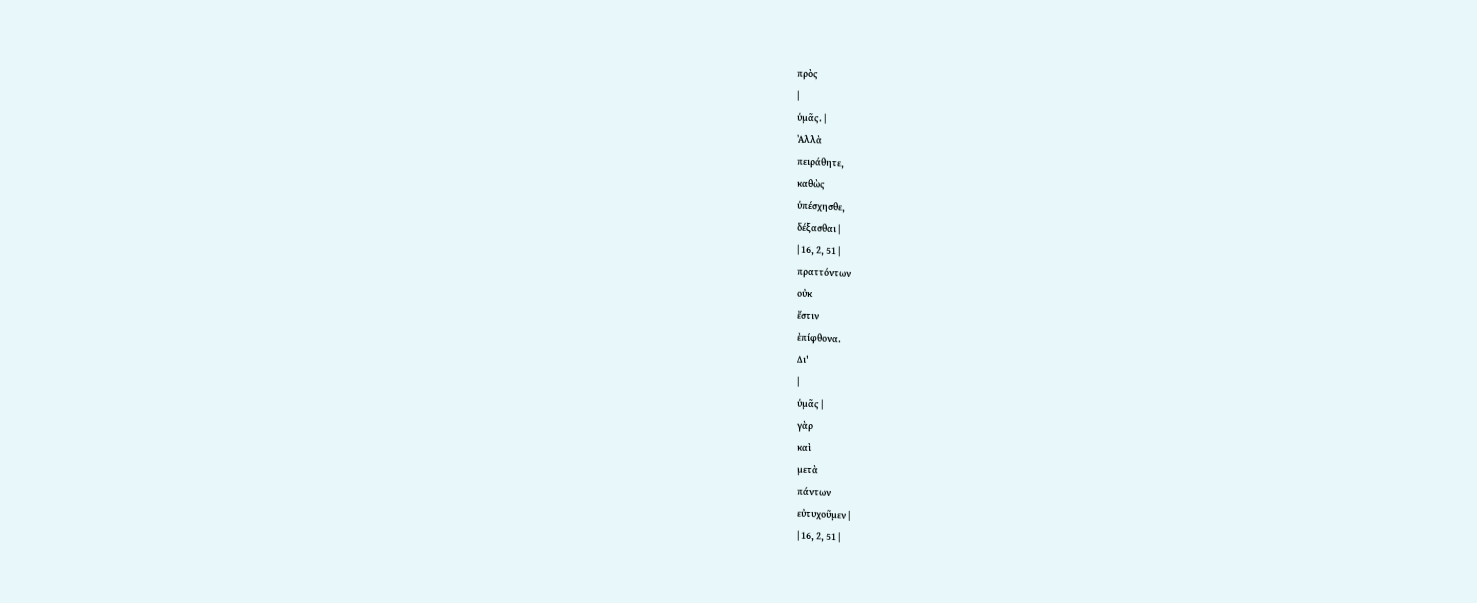πρὸς
|
ὑμᾶς. |
Ἀλλὰ
πειράθητε,
καθὼς
ὑπέσχησθε,
δέξασθαι |
| 16, 2, 51 |
πραττόντων
οὐκ
ἔστιν
ἐπίφθονα.
Δι'
|
ὑμᾶς |
γὰρ
καὶ
μετὰ
πάντων
εὐτυχοῦμεν |
| 16, 2, 51 |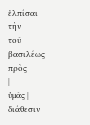ἐλπίσαι
τὴν
τοῦ
βασιλέως
πρὸς
|
ὑμᾶς |
διάθεσιν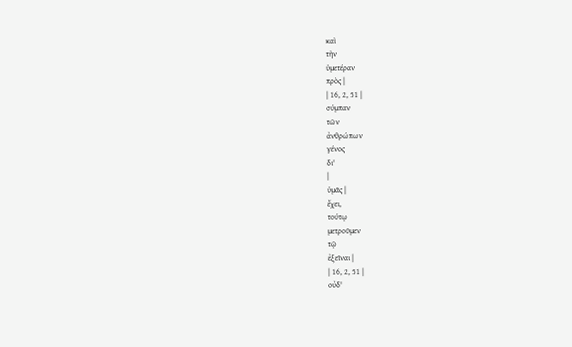καὶ
τὴν
ὑμετέραν
πρὸς |
| 16, 2, 51 |
σύμπαν
τῶν
ἀνθρώπων
γένος
δι'
|
ὑμᾶς |
ἔχει,
τούτῳ
μετροῦμεν
τῷ
ἐξεῖναι |
| 16, 2, 51 |
οὐδ'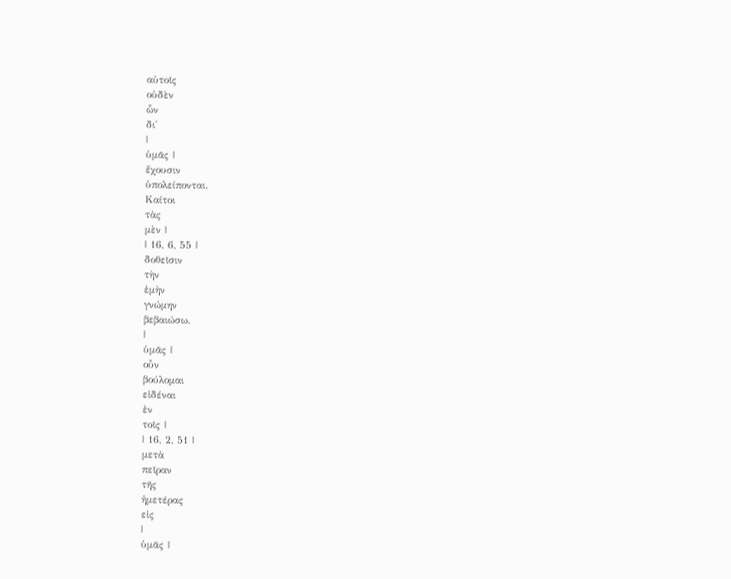αὐτοῖς
οὐδὲν
ὧν
δι'
|
ὑμᾶς |
ἔχουσιν
ὑπολείπονται.
Καίτοι
τὰς
μὲν |
| 16, 6, 55 |
δοθεῖσιν
τὴν
ἐμὴν
γνώμην
βεβαιώσω.
|
ὑμᾶς |
οὖν
βούλομαι
εἰδέναι
ἐν
τοῖς |
| 16, 2, 51 |
μετὰ
πεῖραν
τῆς
ἡμετέρας
εἰς
|
ὑμᾶς |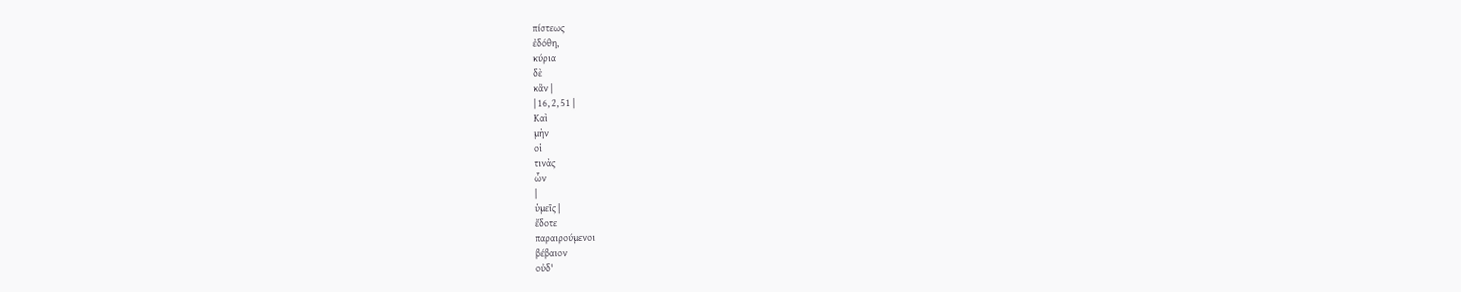πίστεως
ἐδόθη,
κύρια
δὲ
κἂν |
| 16, 2, 51 |
Καὶ
μὴν
οἱ
τινὰς
ὧν
|
ὑμεῖς |
ἔδοτε
παραιρούμενοι
βέβαιον
οὐδ'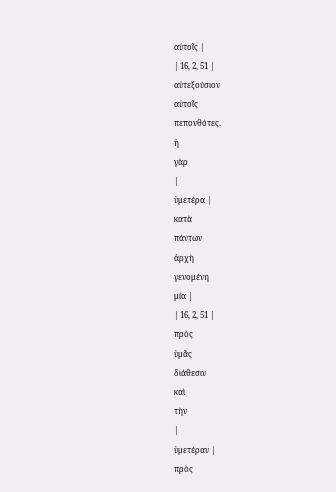αὐτοῖς |
| 16, 2, 51 |
αὐτεξούσιον
αὐτοῖς
πεπονθότες.
ἡ
γὰρ
|
ὑμετέρα |
κατὰ
πάντων
ἀρχὴ
γενομένη
μία |
| 16, 2, 51 |
πρὸς
ὑμᾶς
διάθεσιν
καὶ
τὴν
|
ὑμετέραν |
πρὸς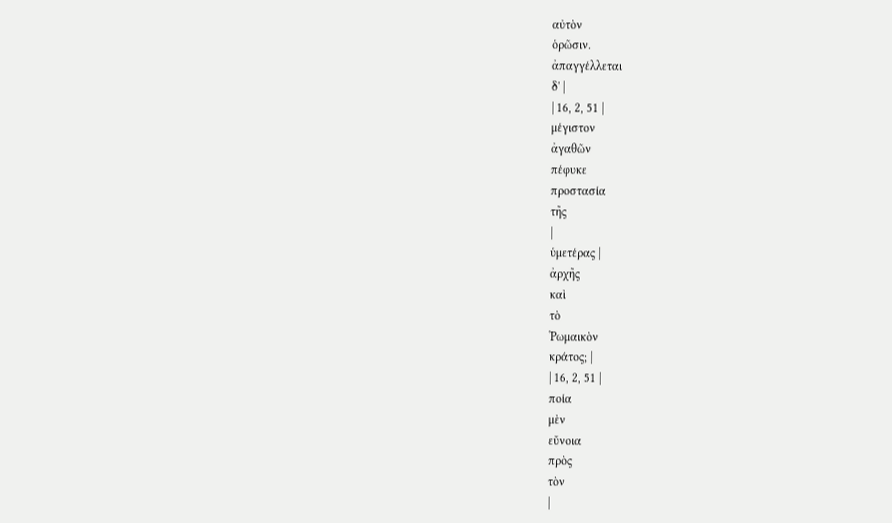αὐτὸν
ὁρῶσιν.
ἀπαγγέλλεται
δ' |
| 16, 2, 51 |
μέγιστον
ἀγαθῶν
πέφυκε
προστασία
τῆς
|
ὑμετέρας |
ἀρχῆς
καὶ
τὸ
Ῥωμαικὸν
κράτος; |
| 16, 2, 51 |
ποία
μὲν
εὔνοια
πρὸς
τὸν
|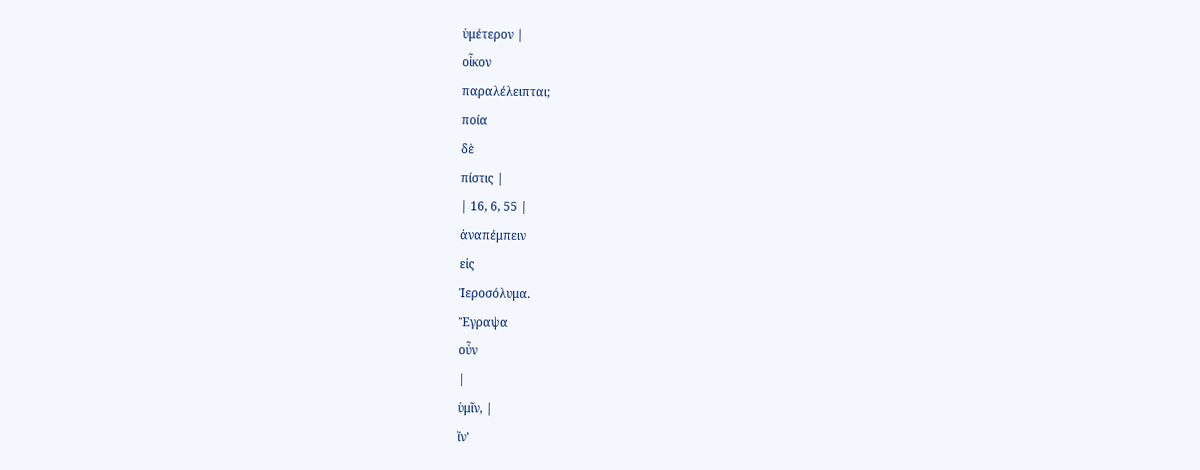ὑμέτερον |
οἶκον
παραλέλειπται;
ποία
δὲ
πίστις |
| 16, 6, 55 |
ἀναπέμπειν
εἰς
Ἱεροσόλυμα.
Ἔγραψα
οὖν
|
ὑμῖν, |
ἵν'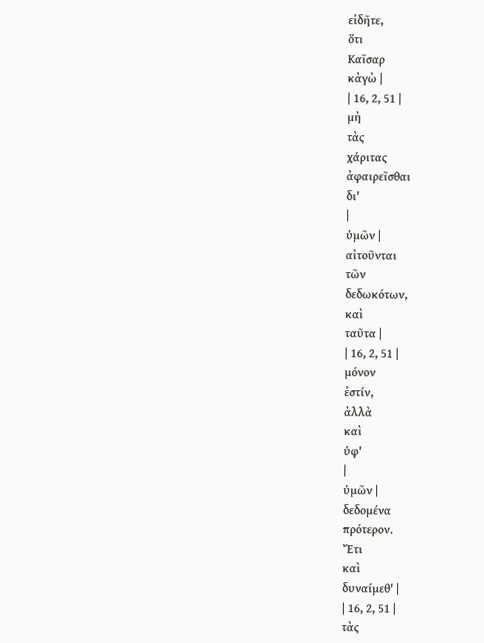εἰδῆτε,
ὅτι
Καῖσαρ
κἀγὼ |
| 16, 2, 51 |
μὴ
τὰς
χάριτας
ἀφαιρεῖσθαι
δι'
|
ὑμῶν |
αἰτοῦνται
τῶν
δεδωκότων,
καὶ
ταῦτα |
| 16, 2, 51 |
μόνον
ἐστίν,
ἀλλὰ
καὶ
ὑφ'
|
ὑμῶν |
δεδομένα
πρότερον.
Ἔτι
καὶ
δυναίμεθ' |
| 16, 2, 51 |
τὰς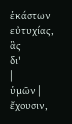ἑκάστων
εὐτυχίας,
ἃς
δι'
|
ὑμῶν |
ἔχουσιν,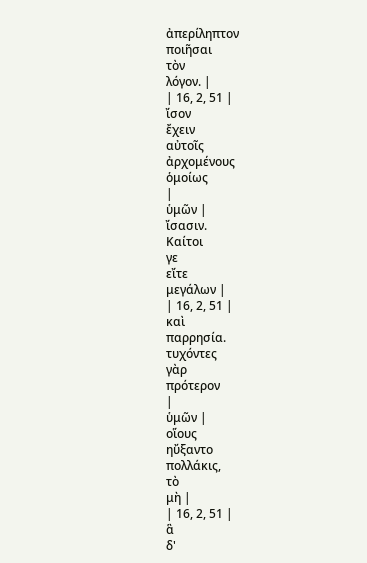ἀπερίληπτον
ποιῆσαι
τὸν
λόγον. |
| 16, 2, 51 |
ἴσον
ἔχειν
αὐτοῖς
ἀρχομένους
ὁμοίως
|
ὑμῶν |
ἴσασιν.
Καίτοι
γε
εἴτε
μεγάλων |
| 16, 2, 51 |
καὶ
παρρησία.
τυχόντες
γὰρ
πρότερον
|
ὑμῶν |
οἵους
ηὔξαντο
πολλάκις,
τὸ
μὴ |
| 16, 2, 51 |
ἃ
δ'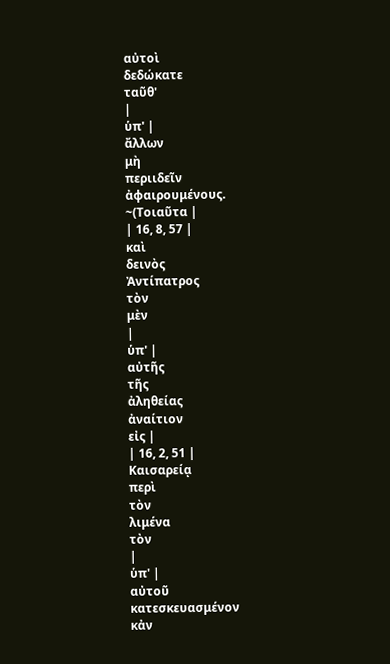αὐτοὶ
δεδώκατε
ταῦθ'
|
ὑπ' |
ἄλλων
μὴ
περιιδεῖν
ἀφαιρουμένους.
~(Τοιαῦτα |
| 16, 8, 57 |
καὶ
δεινὸς
Ἀντίπατρος
τὸν
μὲν
|
ὑπ' |
αὐτῆς
τῆς
ἀληθείας
ἀναίτιον
εἰς |
| 16, 2, 51 |
Καισαρείᾳ
περὶ
τὸν
λιμένα
τὸν
|
ὑπ' |
αὐτοῦ
κατεσκευασμένον
κἀν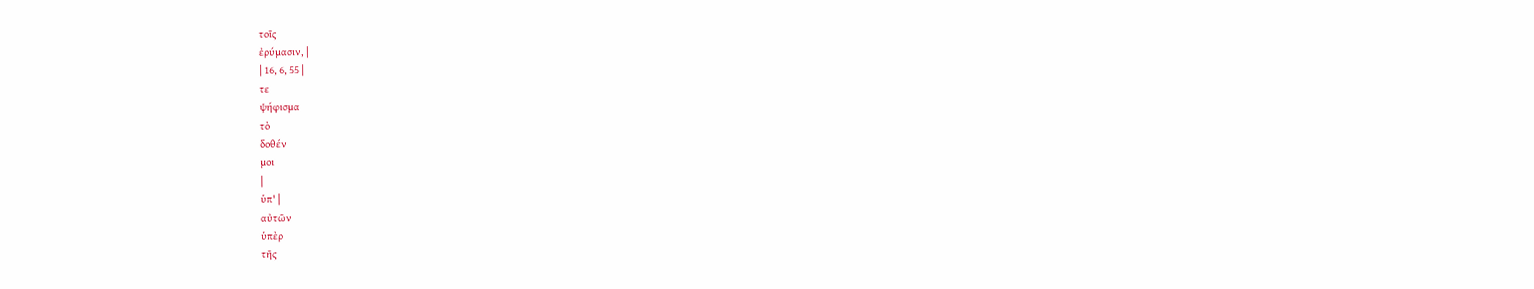τοῖς
ἐρύμασιν, |
| 16, 6, 55 |
τε
ψήφισμα
τὸ
δοθέν
μοι
|
ὑπ' |
αὐτῶν
ὑπὲρ
τῆς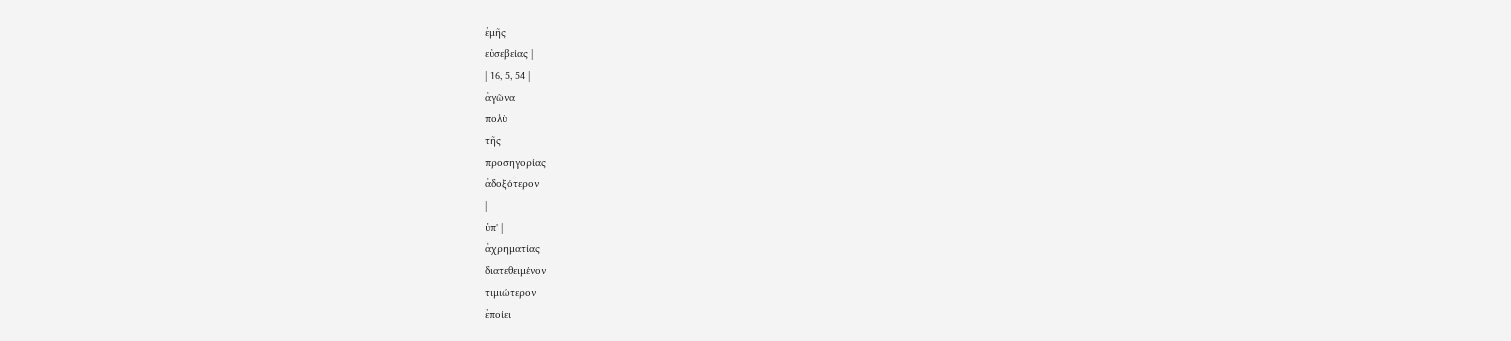ἐμῆς
εὐσεβείας |
| 16, 5, 54 |
ἀγῶνα
πολὺ
τῆς
προσηγορίας
ἀδοξότερον
|
ὑπ' |
ἀχρηματίας
διατεθειμένον
τιμιώτερον
ἐποίει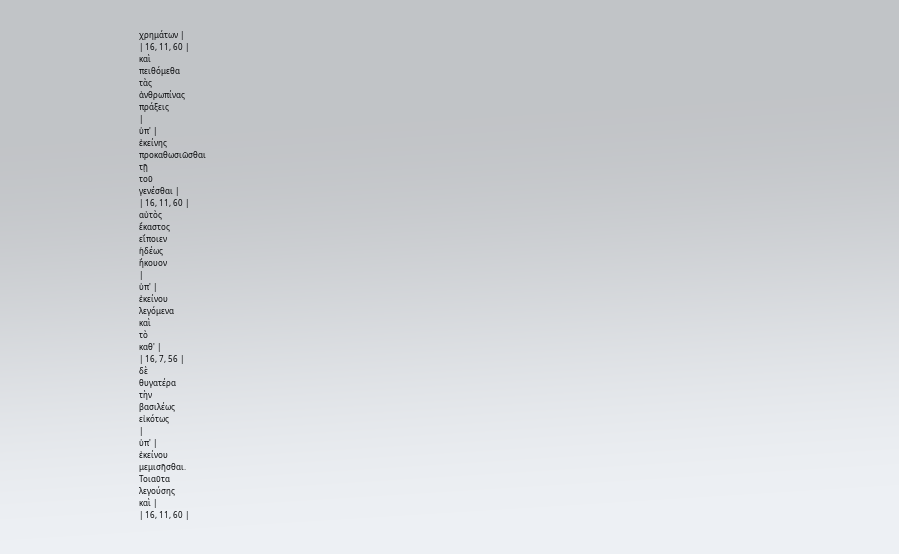χρημάτων |
| 16, 11, 60 |
καὶ
πειθόμεθα
τὰς
ἀνθρωπίνας
πράξεις
|
ὑπ' |
ἐκείνης
προκαθωσιῶσθαι
τῇ
τοῦ
γενέσθαι |
| 16, 11, 60 |
αὐτὸς
ἕκαστος
εἴποιεν
ἡδέως
ἤκουον
|
ὑπ' |
ἐκείνου
λεγόμενα
καὶ
τὸ
καθ' |
| 16, 7, 56 |
δὲ
θυγατέρα
τὴν
βασιλέως
εἰκότως
|
ὑπ' |
ἐκείνου
μεμισῆσθαι.
Τοιαῦτα
λεγούσης
καὶ |
| 16, 11, 60 |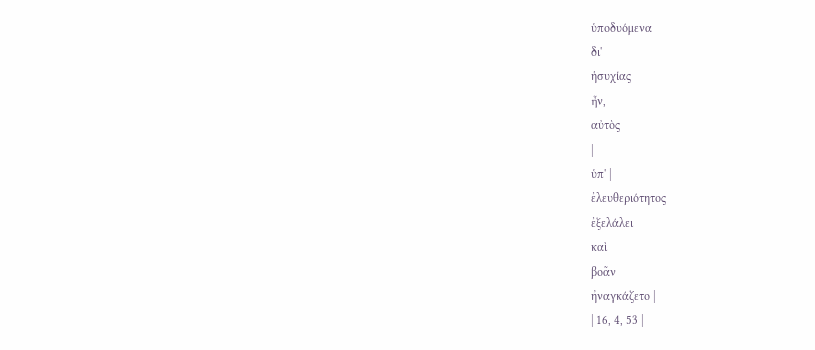ὑποδυόμενα
δι'
ἡσυχίας
ἦν,
αὐτὸς
|
ὑπ' |
ἐλευθεριότητος
ἐξελάλει
καὶ
βοᾶν
ἠναγκάζετο |
| 16, 4, 53 |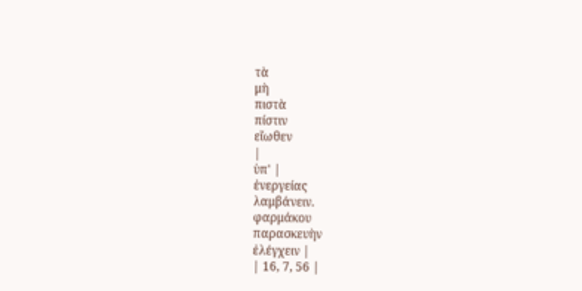τὰ
μὴ
πιστὰ
πίστιν
εἴωθεν
|
ὑπ' |
ἐνεργείας
λαμβάνειν.
φαρμάκου
παρασκευὴν
ἐλέγχειν |
| 16, 7, 56 |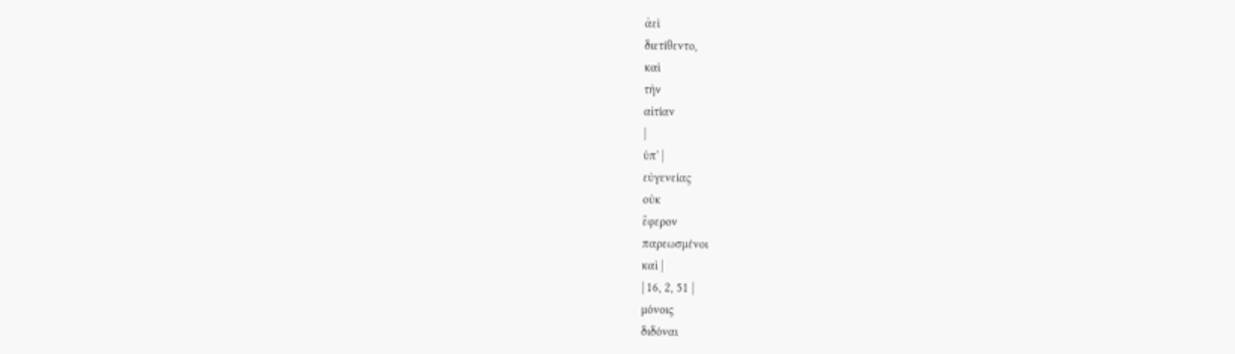ἀεὶ
διετίθεντο,
καὶ
τὴν
αἰτίαν
|
ὑπ' |
εὐγενείας
οὐκ
ἔφερον
παρεωσμένοι
καὶ |
| 16, 2, 51 |
μόνοις
διδόναι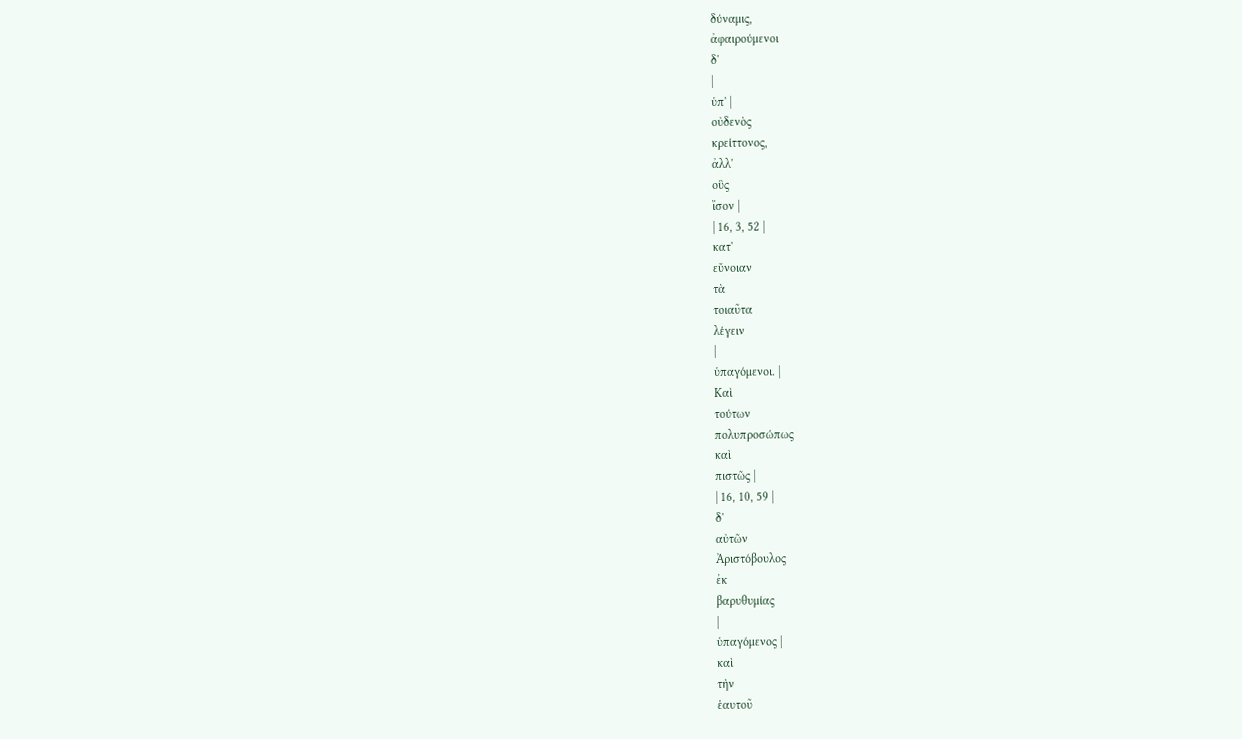δύναμις,
ἀφαιρούμενοι
δ'
|
ὑπ' |
οὐδενὸς
κρείττονος,
ἀλλ'
οὓς
ἴσον |
| 16, 3, 52 |
κατ'
εὔνοιαν
τὰ
τοιαῦτα
λέγειν
|
ὑπαγόμενοι. |
Καὶ
τούτων
πολυπροσώπως
καὶ
πιστῶς |
| 16, 10, 59 |
δ'
αὐτῶν
Ἀριστόβουλος
ἐκ
βαρυθυμίας
|
ὑπαγόμενος |
καὶ
τὴν
ἑαυτοῦ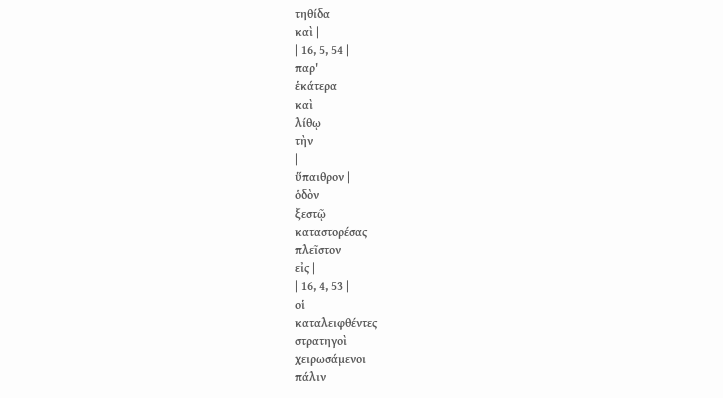τηθίδα
καὶ |
| 16, 5, 54 |
παρ'
ἑκάτερα
καὶ
λίθῳ
τὴν
|
ὕπαιθρον |
ὁδὸν
ξεστῷ
καταστορέσας
πλεῖστον
εἰς |
| 16, 4, 53 |
οἱ
καταλειφθέντες
στρατηγοὶ
χειρωσάμενοι
πάλιν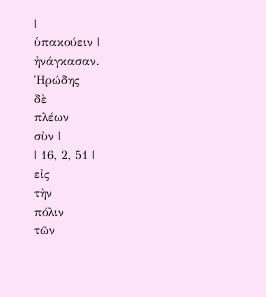|
ὑπακούειν |
ἠνάγκασαν.
Ἡρώδης
δὲ
πλέων
σὺν |
| 16, 2, 51 |
εἰς
τὴν
πόλιν
τῶν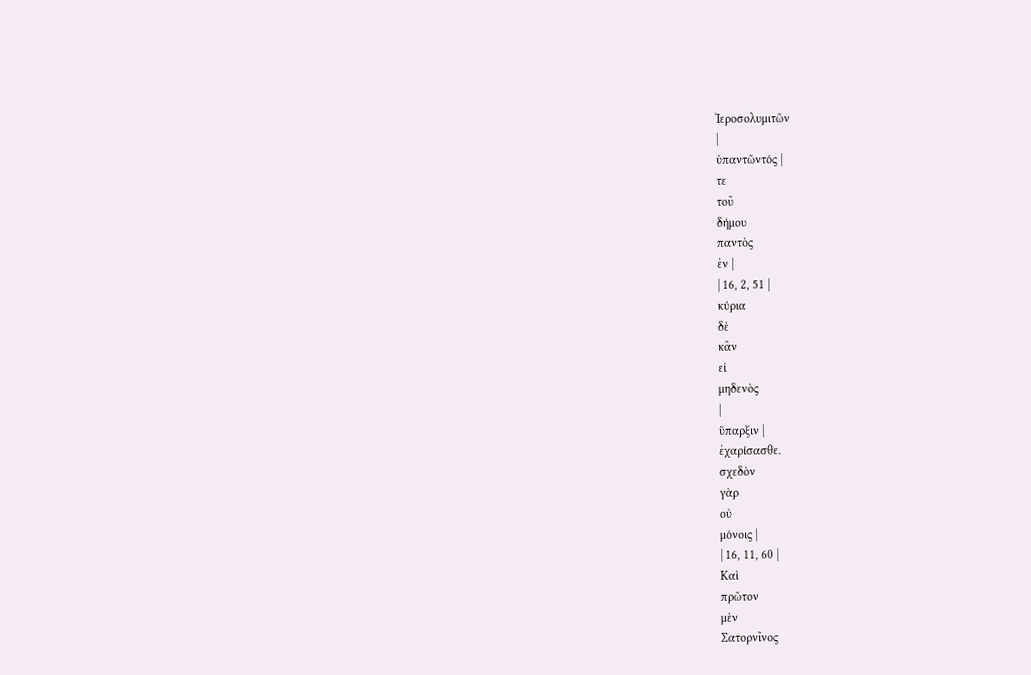Ἱεροσολυμιτῶν
|
ὑπαντῶντός |
τε
τοῦ
δήμου
παντὸς
ἐν |
| 16, 2, 51 |
κύρια
δὲ
κἂν
εἰ
μηδενὸς
|
ὕπαρξιν |
ἐχαρίσασθε.
σχεδὸν
γὰρ
οὐ
μόνοις |
| 16, 11, 60 |
Καὶ
πρῶτον
μὲν
Σατορνῖνος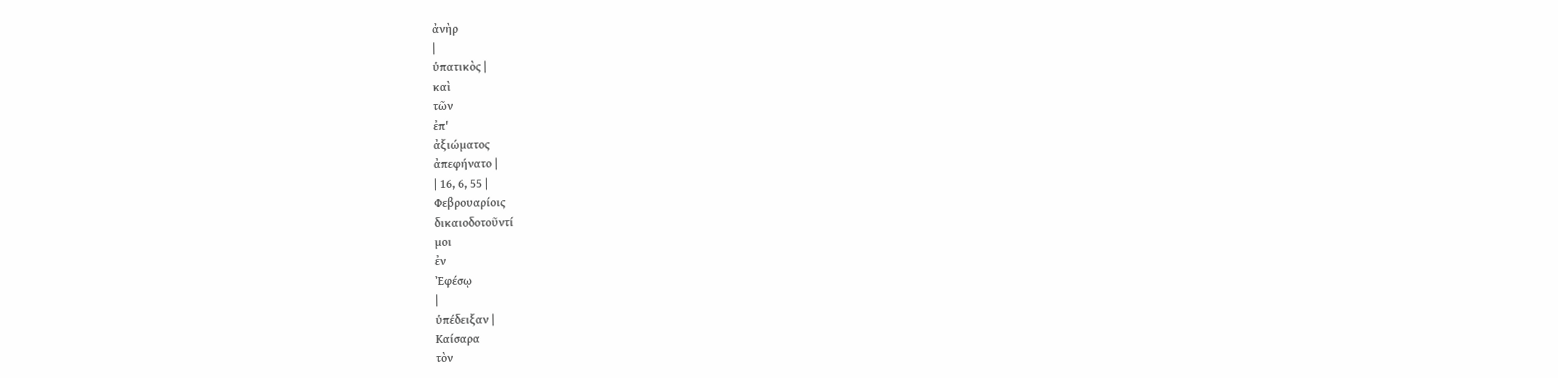ἀνὴρ
|
ὑπατικὸς |
καὶ
τῶν
ἐπ'
ἀξιώματος
ἀπεφήνατο |
| 16, 6, 55 |
Φεβρουαρίοις
δικαιοδοτοῦντί
μοι
ἐν
Ἐφέσῳ
|
ὑπέδειξαν |
Καίσαρα
τὸν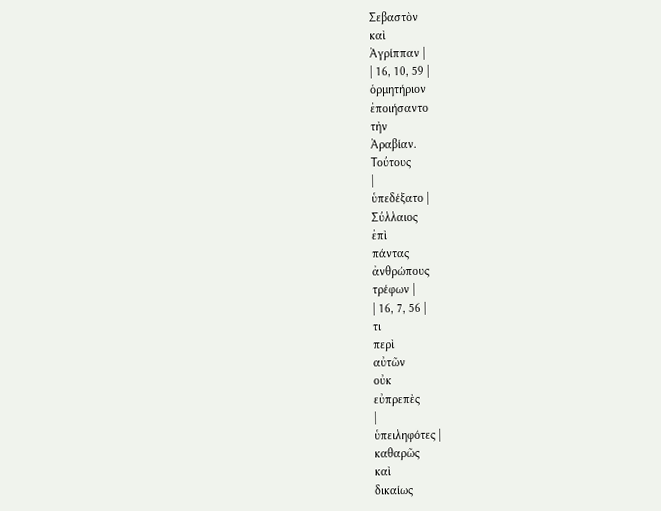Σεβαστὸν
καὶ
Ἀγρίππαν |
| 16, 10, 59 |
ὁρμητήριον
ἐποιήσαντο
τὴν
Ἀραβίαν.
Τούτους
|
ὑπεδέξατο |
Σύλλαιος
ἐπὶ
πάντας
ἀνθρώπους
τρέφων |
| 16, 7, 56 |
τι
περὶ
αὐτῶν
οὐκ
εὐπρεπὲς
|
ὑπειληφότες |
καθαρῶς
καὶ
δικαίως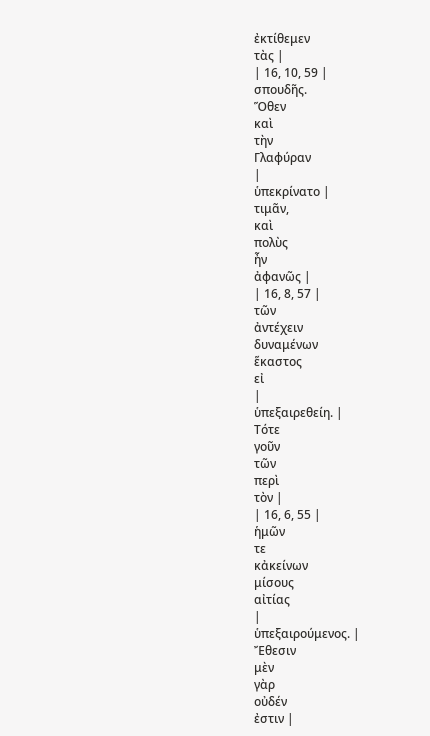ἐκτίθεμεν
τὰς |
| 16, 10, 59 |
σπουδῆς.
Ὅθεν
καὶ
τὴν
Γλαφύραν
|
ὑπεκρίνατο |
τιμᾶν,
καὶ
πολὺς
ἦν
ἀφανῶς |
| 16, 8, 57 |
τῶν
ἀντέχειν
δυναμένων
ἕκαστος
εἰ
|
ὑπεξαιρεθείη. |
Τότε
γοῦν
τῶν
περὶ
τὸν |
| 16, 6, 55 |
ἡμῶν
τε
κἀκείνων
μίσους
αἰτίας
|
ὑπεξαιρούμενος. |
Ἔθεσιν
μὲν
γὰρ
οὐδέν
ἐστιν |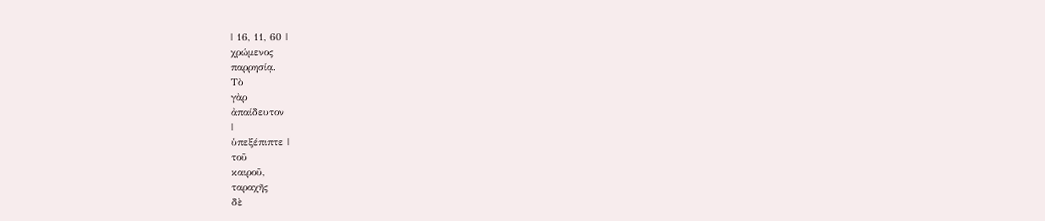| 16, 11, 60 |
χρώμενος
παρρησίᾳ.
Τὸ
γὰρ
ἀπαίδευτον
|
ὑπεξέπιπτε |
τοῦ
καιροῦ,
ταραχῆς
δὲ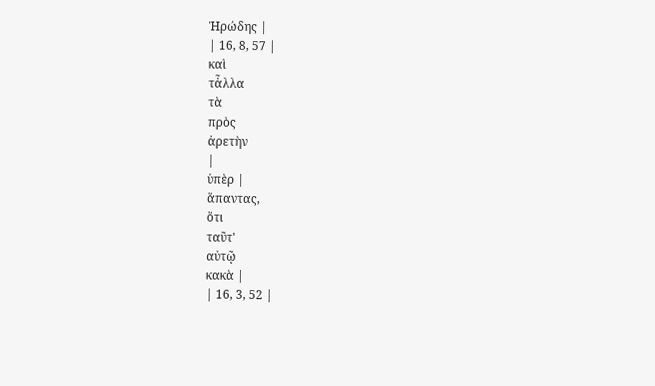Ἡρώδης |
| 16, 8, 57 |
καὶ
τἆλλα
τὰ
πρὸς
ἀρετὴν
|
ὑπὲρ |
ἅπαντας,
ὅτι
ταῦτ'
αὐτῷ
κακὰ |
| 16, 3, 52 |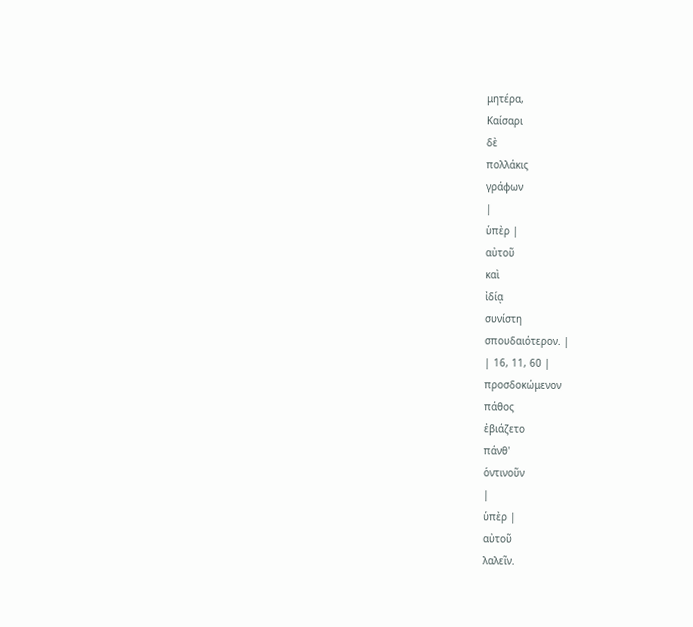μητέρα,
Καίσαρι
δὲ
πολλάκις
γράφων
|
ὑπὲρ |
αὐτοῦ
καὶ
ἰδίᾳ
συνίστη
σπουδαιότερον. |
| 16, 11, 60 |
προσδοκώμενον
πάθος
ἐβιάζετο
πάνθ'
ὁντινοῦν
|
ὑπὲρ |
αὐτοῦ
λαλεῖν.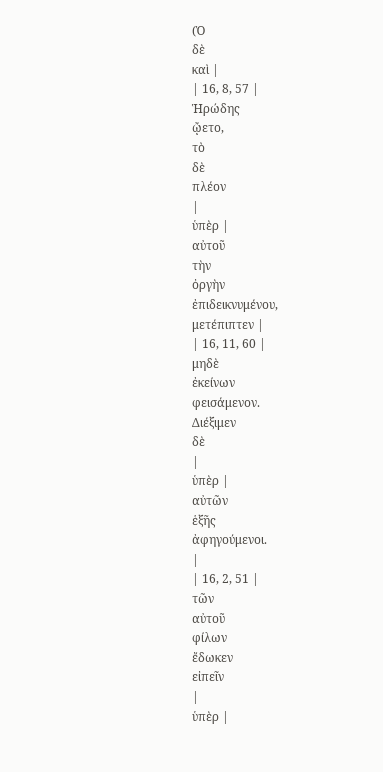(Ὁ
δὲ
καὶ |
| 16, 8, 57 |
Ἡρώδης
ᾤετο,
τὸ
δὲ
πλέον
|
ὑπὲρ |
αὐτοῦ
τὴν
ὀργὴν
ἐπιδεικνυμένου,
μετέπιπτεν |
| 16, 11, 60 |
μηδὲ
ἐκείνων
φεισάμενον.
Διέξιμεν
δὲ
|
ὑπὲρ |
αὐτῶν
ἑξῆς
ἀφηγούμενοι.
|
| 16, 2, 51 |
τῶν
αὐτοῦ
φίλων
ἔδωκεν
εἰπεῖν
|
ὑπὲρ |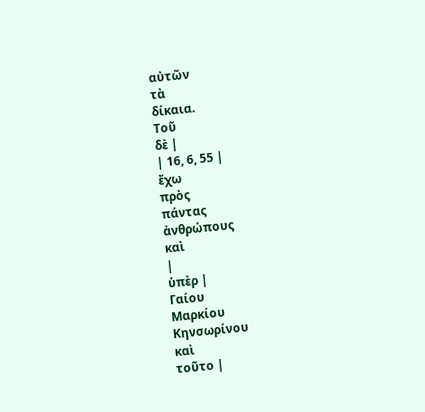αὐτῶν
τὰ
δίκαια.
Τοῦ
δὲ |
| 16, 6, 55 |
ἔχω
πρὸς
πάντας
ἀνθρώπους
καὶ
|
ὑπὲρ |
Γαίου
Μαρκίου
Κηνσωρίνου
καὶ
τοῦτο |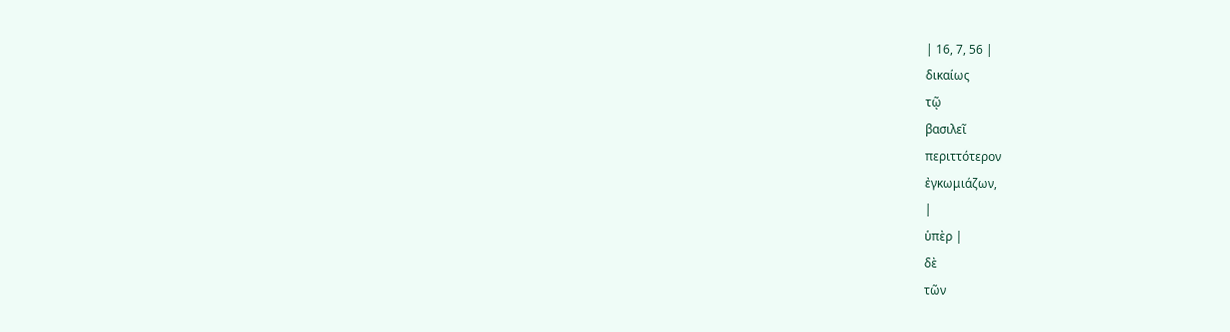| 16, 7, 56 |
δικαίως
τῷ
βασιλεῖ
περιττότερον
ἐγκωμιάζων,
|
ὑπὲρ |
δὲ
τῶν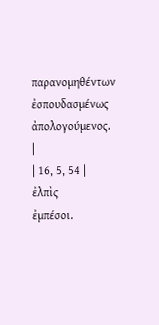παρανομηθέντων
ἐσπουδασμένως
ἀπολογούμενος. |
| 16, 5, 54 |
ἐλπὶς
ἐμπέσοι.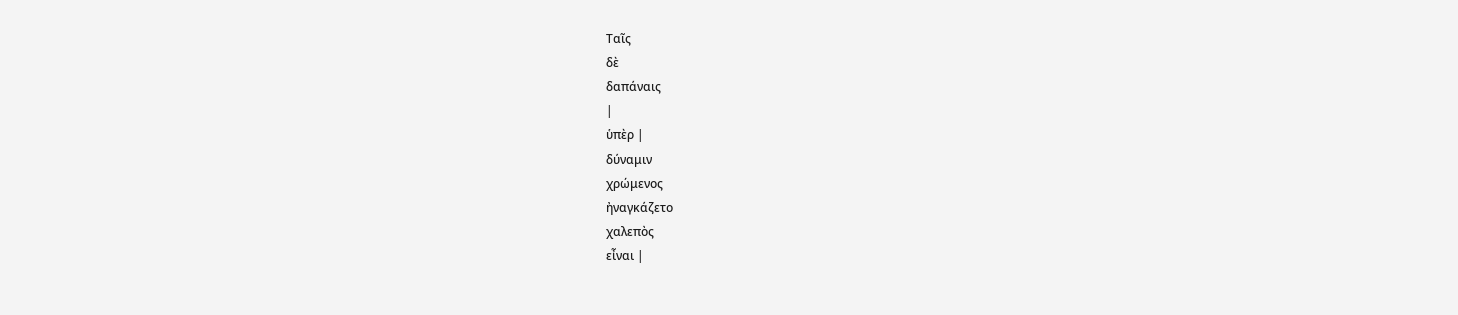Ταῖς
δὲ
δαπάναις
|
ὑπὲρ |
δύναμιν
χρώμενος
ἠναγκάζετο
χαλεπὸς
εἶναι |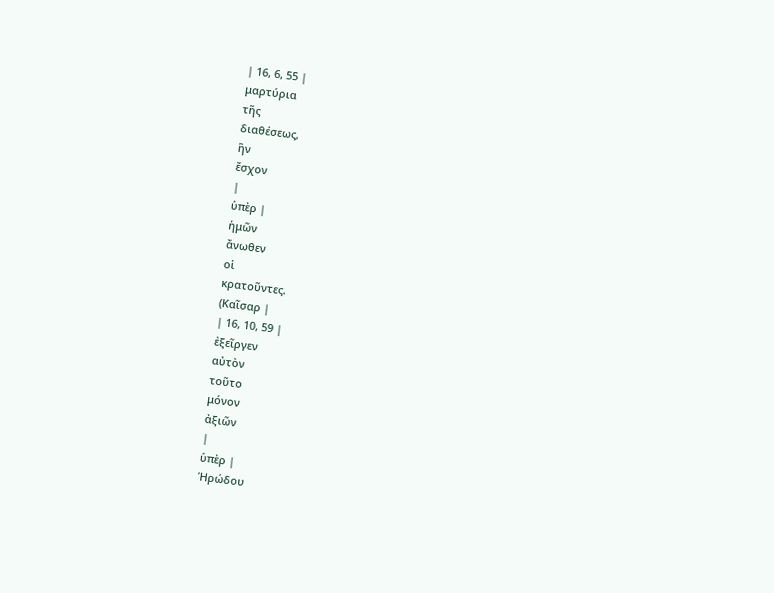| 16, 6, 55 |
μαρτύρια
τῆς
διαθέσεως,
ἣν
ἔσχον
|
ὑπὲρ |
ἡμῶν
ἄνωθεν
οἱ
κρατοῦντες.
(Καῖσαρ |
| 16, 10, 59 |
ἐξεῖργεν
αὐτὸν
τοῦτο
μόνον
ἀξιῶν
|
ὑπὲρ |
Ἡρώδου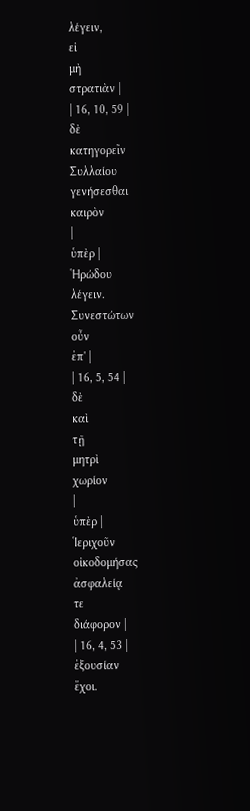λέγειν,
εἰ
μὴ
στρατιὰν |
| 16, 10, 59 |
δὲ
κατηγορεῖν
Συλλαίου
γενήσεσθαι
καιρὸν
|
ὑπὲρ |
Ἡρώδου
λέγειν.
Συνεστώτων
οὖν
ἐπ' |
| 16, 5, 54 |
δὲ
καὶ
τῇ
μητρὶ
χωρίον
|
ὑπὲρ |
Ἱεριχοῦν
οἰκοδομήσας
ἀσφαλείᾳ
τε
διάφορον |
| 16, 4, 53 |
ἐξουσίαν
ἔχοι.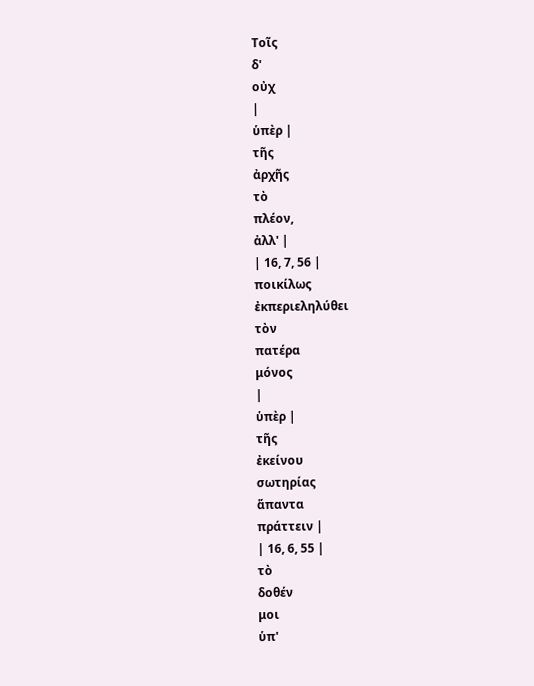Τοῖς
δ'
οὐχ
|
ὑπὲρ |
τῆς
ἀρχῆς
τὸ
πλέον,
ἀλλ' |
| 16, 7, 56 |
ποικίλως
ἐκπεριεληλύθει
τὸν
πατέρα
μόνος
|
ὑπὲρ |
τῆς
ἐκείνου
σωτηρίας
ἅπαντα
πράττειν |
| 16, 6, 55 |
τὸ
δοθέν
μοι
ὑπ'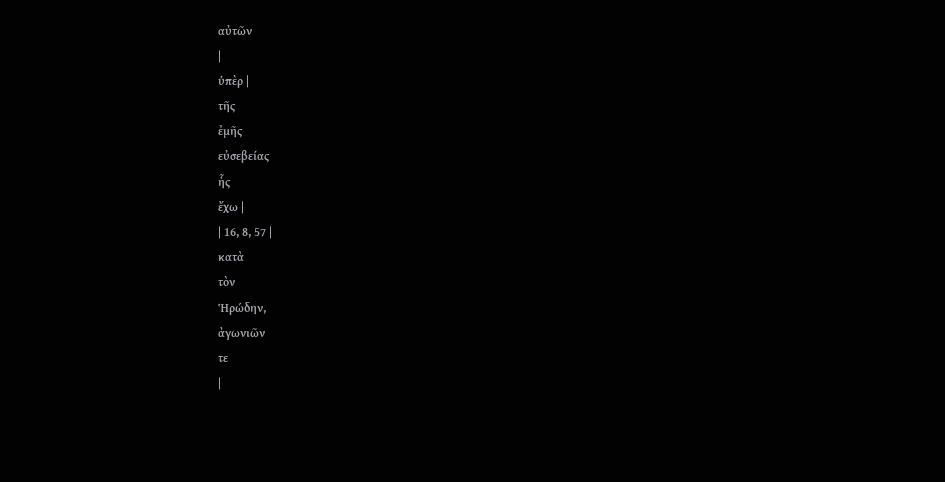αὐτῶν
|
ὑπὲρ |
τῆς
ἐμῆς
εὐσεβείας
ἧς
ἔχω |
| 16, 8, 57 |
κατὰ
τὸν
Ἡρώδην,
ἀγωνιῶν
τε
|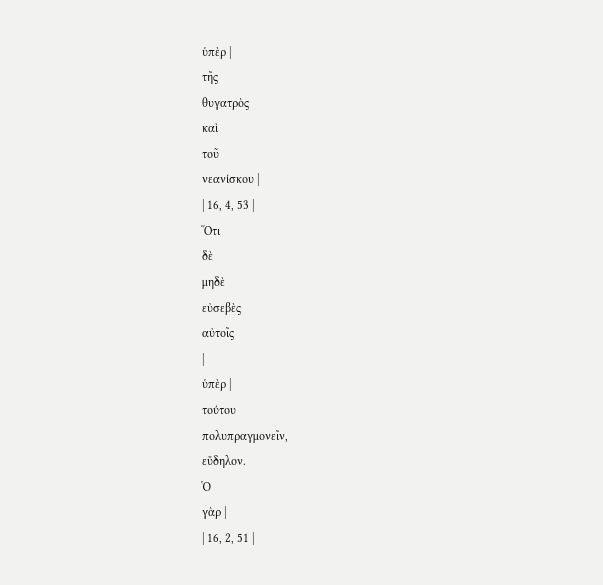ὑπὲρ |
τῆς
θυγατρὸς
καὶ
τοῦ
νεανίσκου |
| 16, 4, 53 |
Ὅτι
δὲ
μηδὲ
εὐσεβὲς
αὐτοῖς
|
ὑπὲρ |
τούτου
πολυπραγμονεῖν,
εὔδηλον.
Ὁ
γὰρ |
| 16, 2, 51 |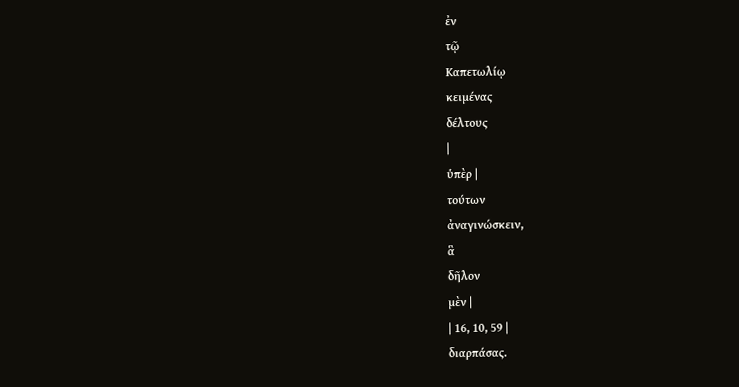ἐν
τῷ
Καπετωλίῳ
κειμένας
δέλτους
|
ὑπὲρ |
τούτων
ἀναγινώσκειν,
ἃ
δῆλον
μὲν |
| 16, 10, 59 |
διαρπάσας.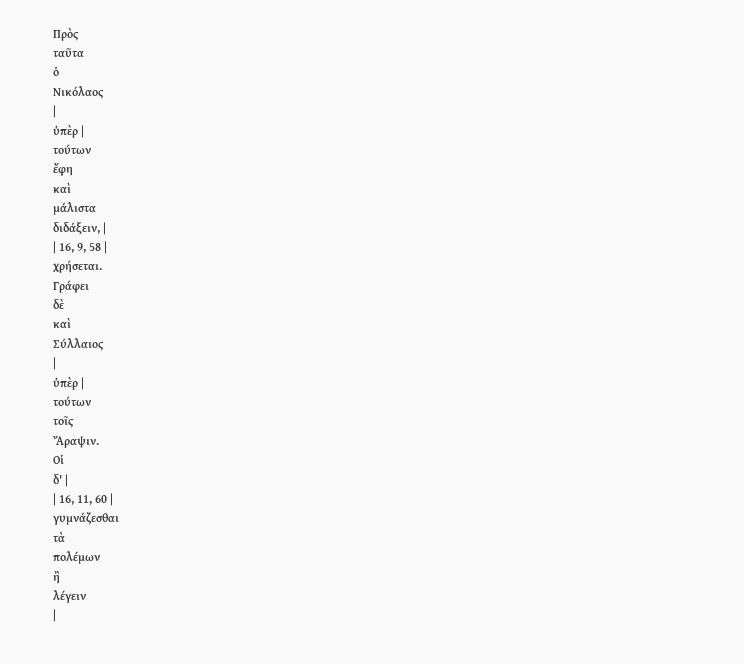Πρὸς
ταῦτα
ὁ
Νικόλαος
|
ὑπὲρ |
τούτων
ἔφη
καὶ
μάλιστα
διδάξειν, |
| 16, 9, 58 |
χρήσεται.
Γράφει
δὲ
καὶ
Σύλλαιος
|
ὑπὲρ |
τούτων
τοῖς
Ἄραψιν.
Οἱ
δ' |
| 16, 11, 60 |
γυμνάζεσθαι
τὰ
πολέμων
ἢ
λέγειν
|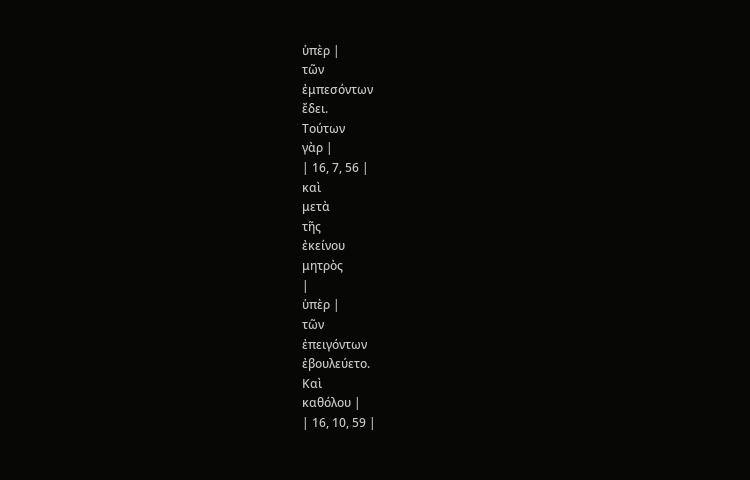ὑπὲρ |
τῶν
ἐμπεσόντων
ἔδει.
Τούτων
γὰρ |
| 16, 7, 56 |
καὶ
μετὰ
τῆς
ἐκείνου
μητρὸς
|
ὑπὲρ |
τῶν
ἐπειγόντων
ἐβουλεύετο.
Καὶ
καθόλου |
| 16, 10, 59 |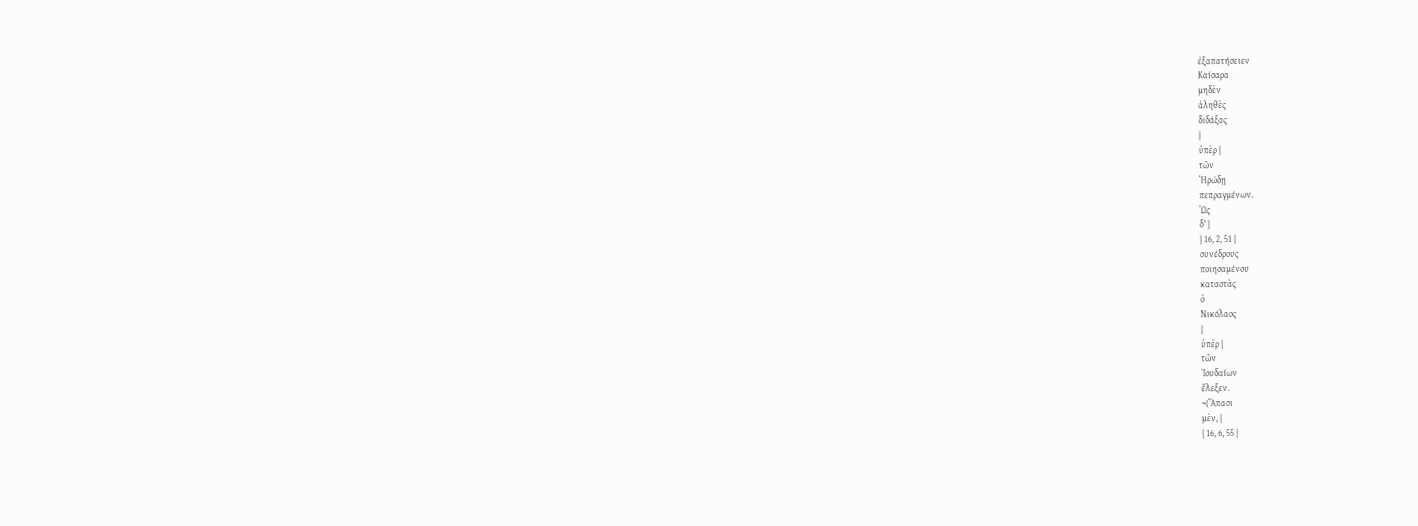ἐξαπατήσειεν
Καίσαρα
μηδὲν
ἀληθὲς
διδάξας
|
ὑπὲρ |
τῶν
Ἡρώδῃ
πεπραγμένων.
Ὡς
δ' |
| 16, 2, 51 |
συνέδρους
ποιησαμένου
καταστὰς
ὁ
Νικόλαος
|
ὑπὲρ |
τῶν
Ἰουδαίων
ἔλεξεν.
~(Ἅπασι
μὲν, |
| 16, 6, 55 |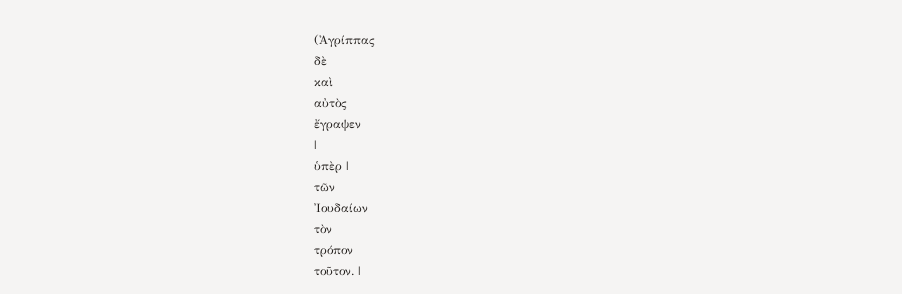(Ἀγρίππας
δὲ
καὶ
αὐτὸς
ἔγραψεν
|
ὑπὲρ |
τῶν
Ἰουδαίων
τὸν
τρόπον
τοῦτον. |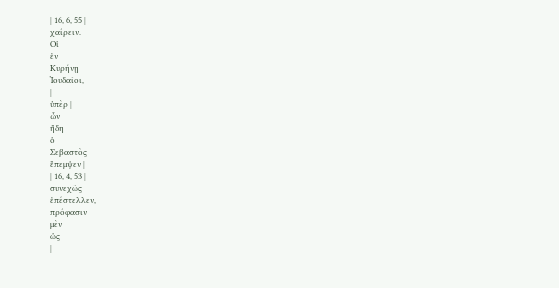| 16, 6, 55 |
χαίρειν.
Οἱ
ἐν
Κυρήνῃ
Ἰουδαῖοι,
|
ὑπὲρ |
ὧν
ἤδη
ὁ
Σεβαστὸς
ἔπεμψεν |
| 16, 4, 53 |
συνεχῶς
ἐπέστελλεν,
πρόφασιν
μὲν
ὡς
|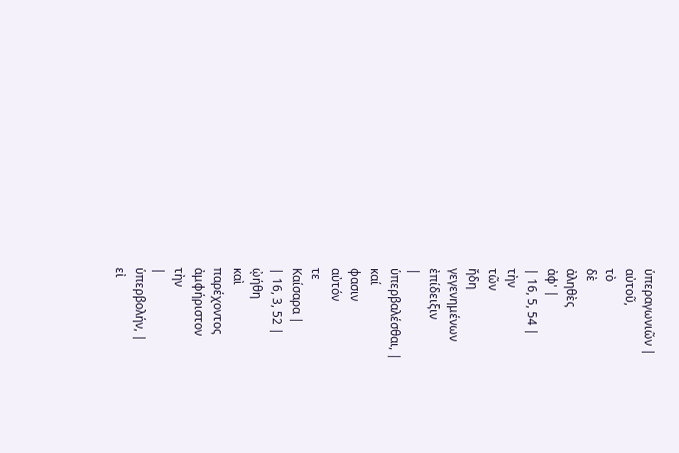ὑπεραγωνιῶν |
αὐτοῦ,
τὸ
δὲ
ἀληθὲς
ἀφ' |
| 16, 5, 54 |
τὴν
τῶν
ἤδη
γεγενημένων
ἐπίδειξιν
|
ὑπερβαλέσθαι, |
καί
φασιν
αὐτόν
τε
Καίσαρα |
| 16, 3, 52 |
ᾠήθη
καὶ
παρέχοντος
ἀμφήριστον
τὴν
|
ὑπερβολήν, |
εἰ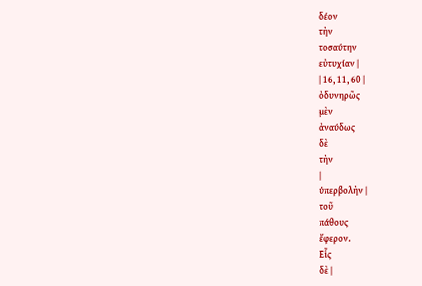δέον
τὴν
τοσαύτην
εὐτυχίαν |
| 16, 11, 60 |
ὀδυνηρῶς
μὲν
ἀναύδως
δὲ
τὴν
|
ὑπερβολὴν |
τοῦ
πάθους
ἔφερον.
Εἷς
δὲ |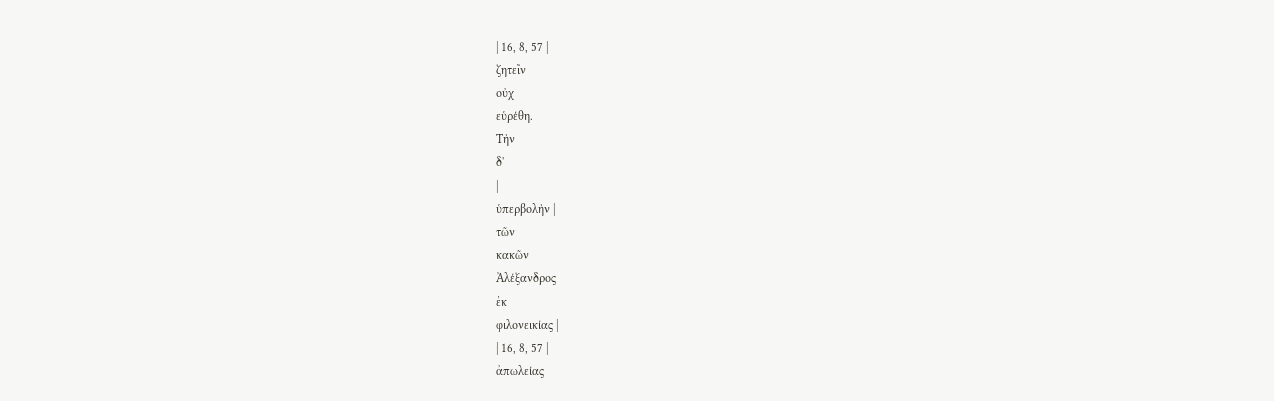| 16, 8, 57 |
ζητεῖν
οὐχ
εὑρέθη.
Τὴν
δ'
|
ὑπερβολὴν |
τῶν
κακῶν
Ἀλέξανδρος
ἐκ
φιλονεικίας |
| 16, 8, 57 |
ἀπωλείας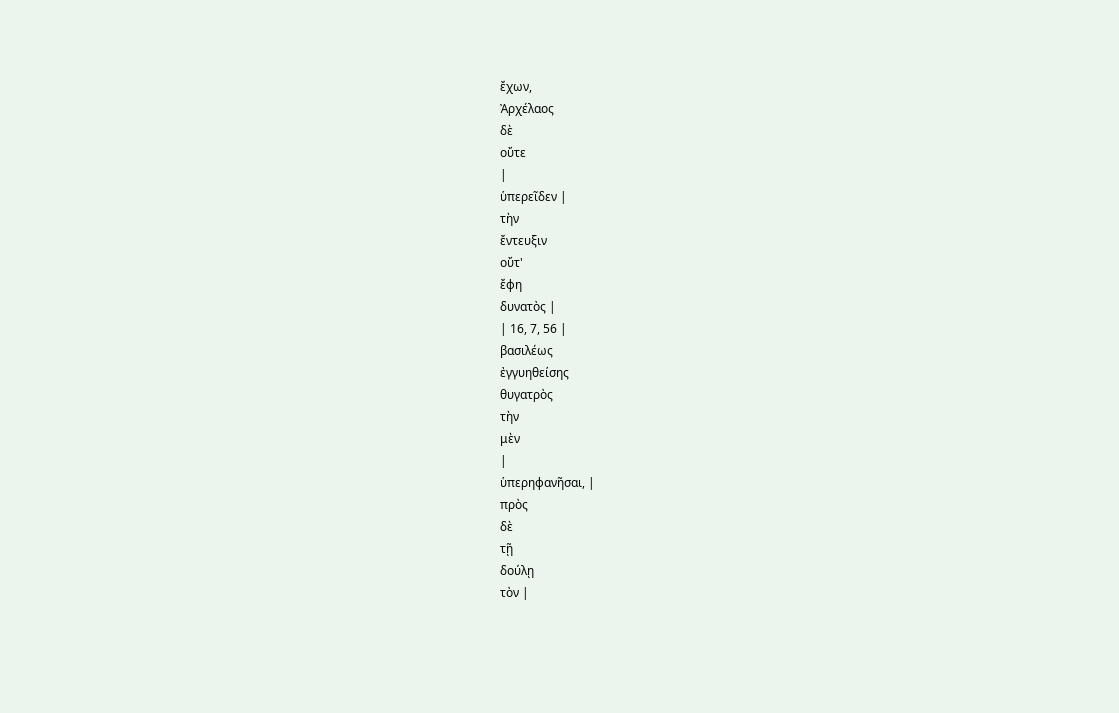ἔχων,
Ἀρχέλαος
δὲ
οὔτε
|
ὑπερεῖδεν |
τὴν
ἔντευξιν
οὔτ'
ἔφη
δυνατὸς |
| 16, 7, 56 |
βασιλέως
ἐγγυηθείσης
θυγατρὸς
τὴν
μὲν
|
ὑπερηφανῆσαι, |
πρὸς
δὲ
τῇ
δούλῃ
τὸν |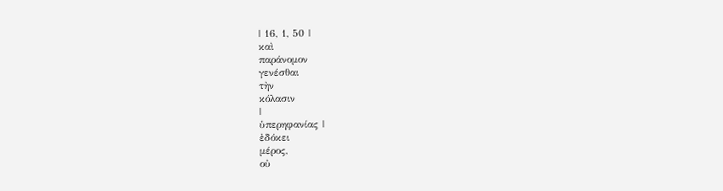| 16, 1, 50 |
καὶ
παράνομον
γενέσθαι
τὴν
κόλασιν
|
ὑπερηφανίας |
ἐδόκει
μέρος,
οὐ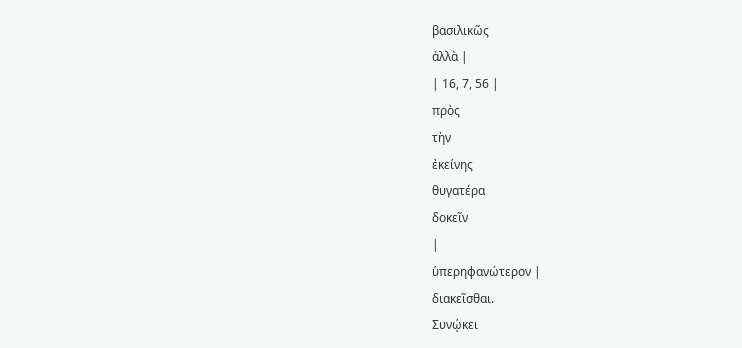βασιλικῶς
ἀλλὰ |
| 16, 7, 56 |
πρὸς
τὴν
ἐκείνης
θυγατέρα
δοκεῖν
|
ὑπερηφανώτερον |
διακεῖσθαι.
Συνῴκει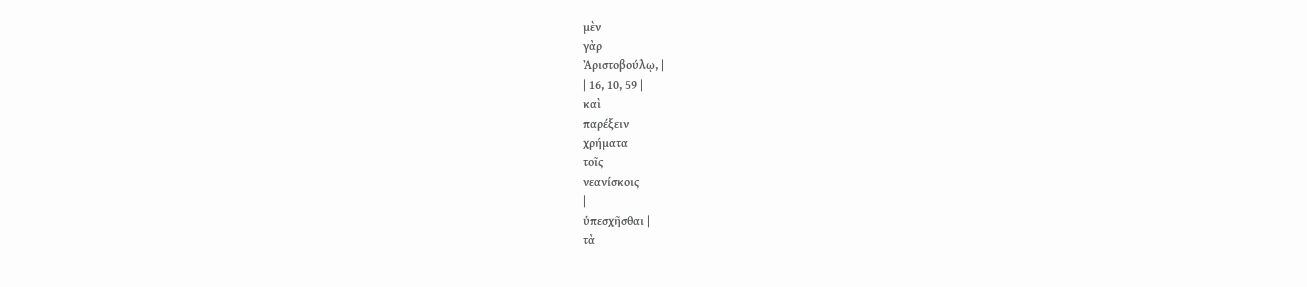μὲν
γὰρ
Ἀριστοβούλῳ, |
| 16, 10, 59 |
καὶ
παρέξειν
χρήματα
τοῖς
νεανίσκοις
|
ὑπεσχῆσθαι |
τὰ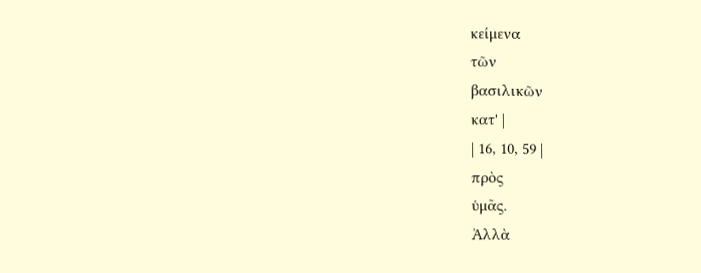κείμενα
τῶν
βασιλικῶν
κατ' |
| 16, 10, 59 |
πρὸς
ὑμᾶς.
Ἀλλὰ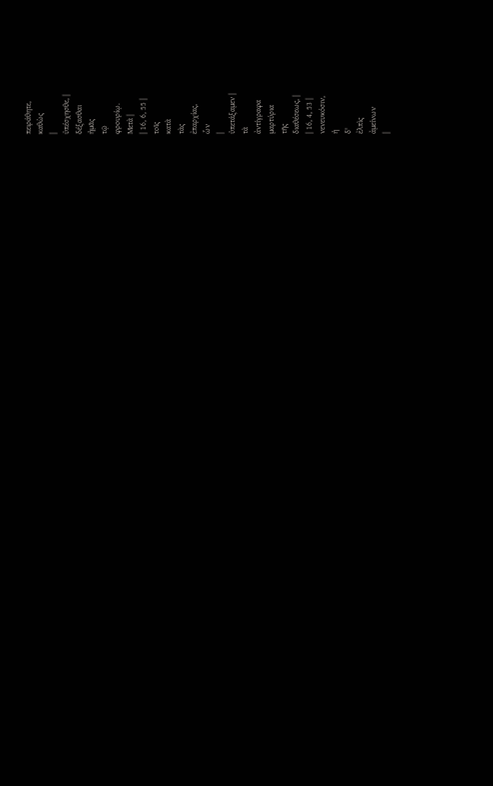πειράθητε,
καθὼς
|
ὑπέσχησθε, |
δέξασθαι
ἡμᾶς
τῷ
φρουρίῳ.
Μετὰ |
| 16, 6, 55 |
τοῖς
κατὰ
τὰς
ἐπαρχίας,
ὧν
|
ὑπετάξαμεν |
τὰ
ἀντίγραφα
μαρτύρια
τῆς
διαθέσεως, |
| 16, 4, 53 |
νενευκόσιν,
ἡ
δ'
ἐλπὶς
ἀμείνων
|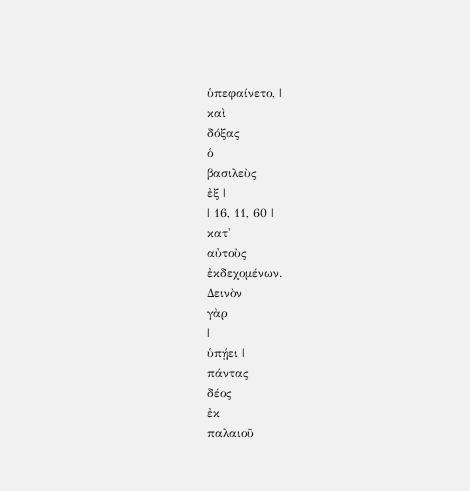ὑπεφαίνετο, |
καὶ
δόξας
ὁ
βασιλεὺς
ἐξ |
| 16, 11, 60 |
κατ'
αὐτοὺς
ἐκδεχομένων.
Δεινὸν
γὰρ
|
ὑπῄει |
πάντας
δέος
ἐκ
παλαιοῦ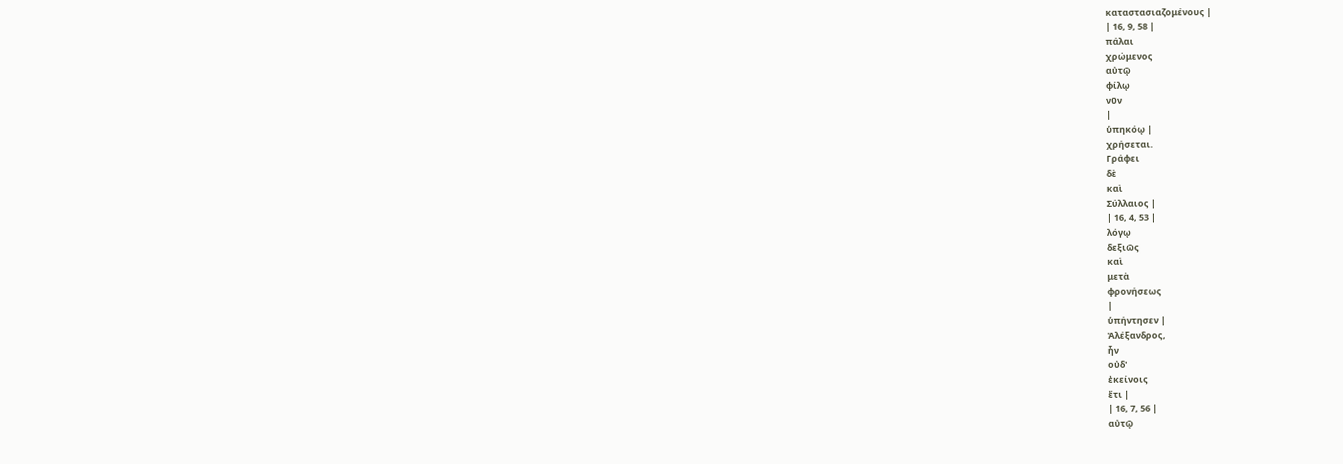καταστασιαζομένους |
| 16, 9, 58 |
πάλαι
χρώμενος
αὐτῷ
φίλῳ
νῦν
|
ὑπηκόῳ |
χρήσεται.
Γράφει
δὲ
καὶ
Σύλλαιος |
| 16, 4, 53 |
λόγῳ
δεξιῶς
καὶ
μετὰ
φρονήσεως
|
ὑπήντησεν |
Ἀλέξανδρος,
ἦν
οὐδ'
ἐκείνοις
ἔτι |
| 16, 7, 56 |
αὐτῷ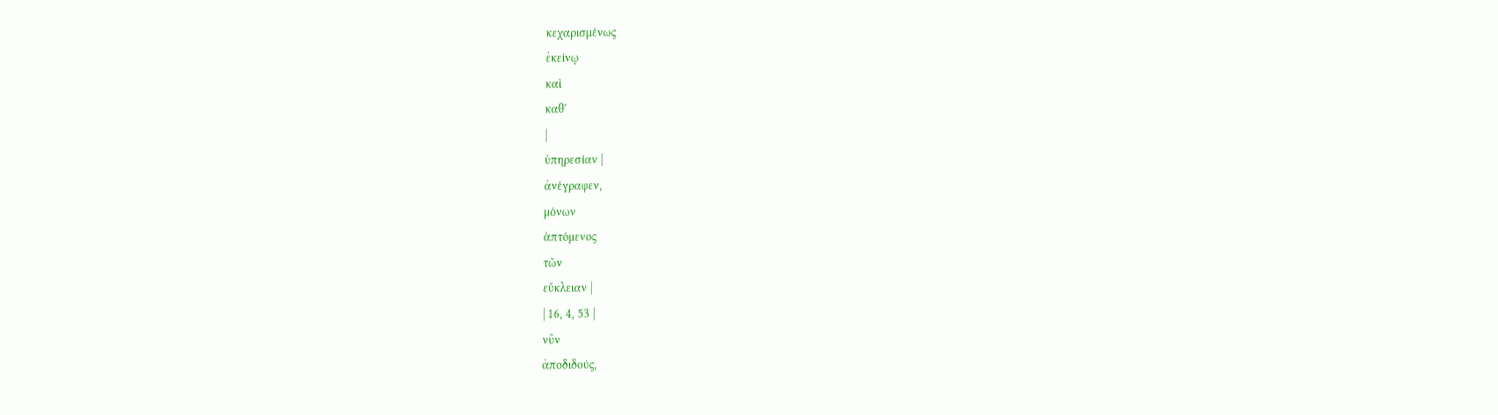κεχαρισμένως
ἐκείνῳ
καὶ
καθ'
|
ὑπηρεσίαν |
ἀνέγραφεν,
μόνων
ἁπτόμενος
τῶν
εὔκλειαν |
| 16, 4, 53 |
νῦν
ἀποδιδούς,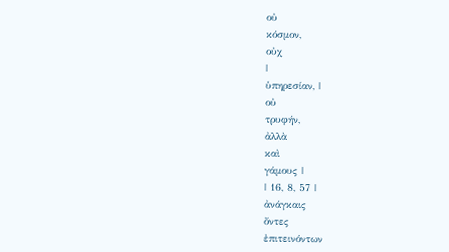οὐ
κόσμον,
οὐχ
|
ὑπηρεσίαν, |
οὐ
τρυφήν,
ἀλλὰ
καὶ
γάμους |
| 16, 8, 57 |
ἀνάγκαις
ὄντες
ἐπιτεινόντων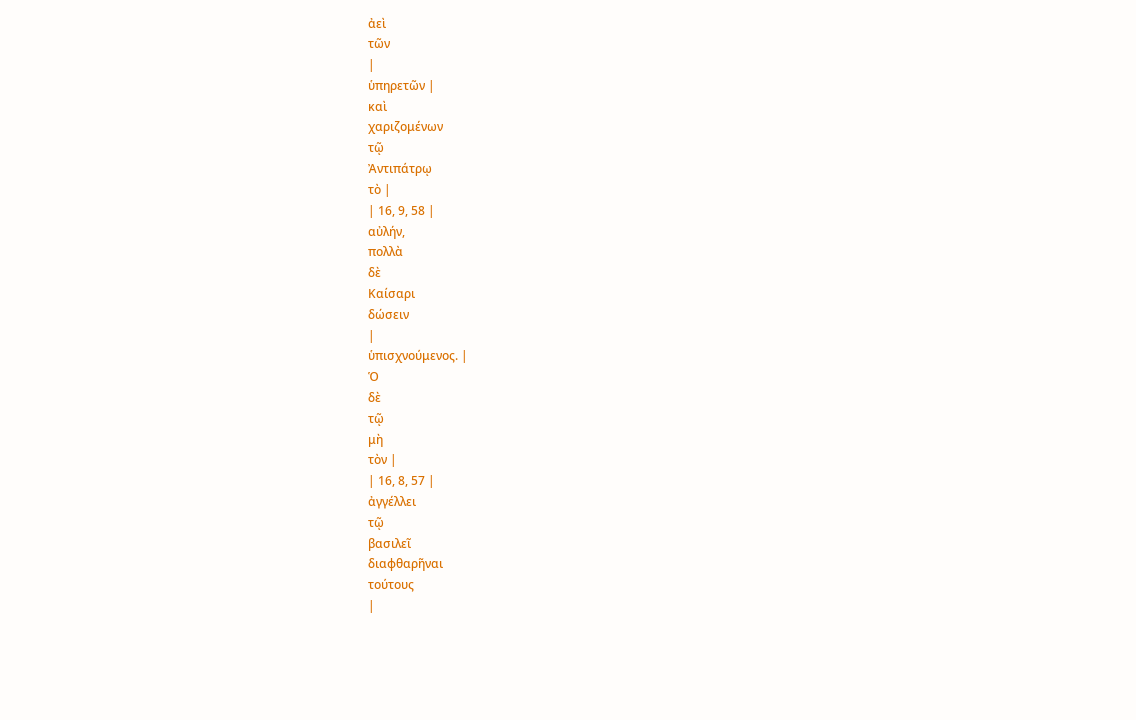ἀεὶ
τῶν
|
ὑπηρετῶν |
καὶ
χαριζομένων
τῷ
Ἀντιπάτρῳ
τὸ |
| 16, 9, 58 |
αὐλήν,
πολλὰ
δὲ
Καίσαρι
δώσειν
|
ὑπισχνούμενος. |
Ὁ
δὲ
τῷ
μὴ
τὸν |
| 16, 8, 57 |
ἀγγέλλει
τῷ
βασιλεῖ
διαφθαρῆναι
τούτους
|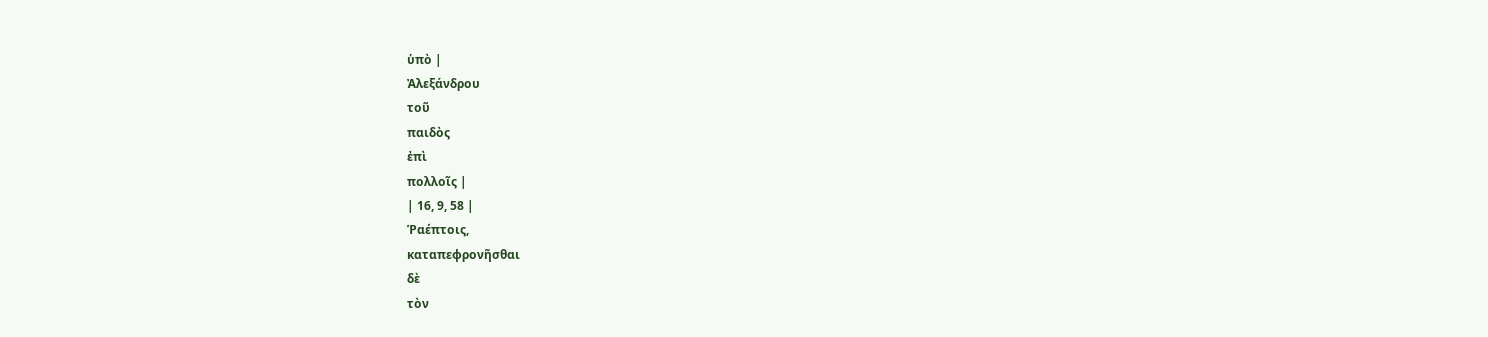ὑπὸ |
Ἀλεξάνδρου
τοῦ
παιδὸς
ἐπὶ
πολλοῖς |
| 16, 9, 58 |
Ῥαέπτοις,
καταπεφρονῆσθαι
δὲ
τὸν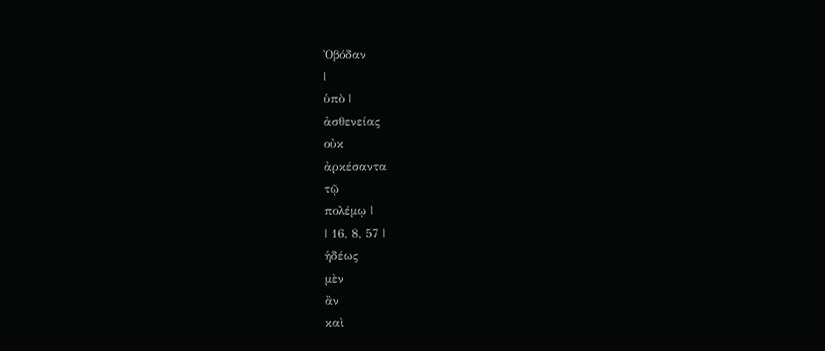Ὀβόδαν
|
ὑπὸ |
ἀσθενείας
οὐκ
ἀρκέσαντα
τῷ
πολέμῳ |
| 16, 8, 57 |
ἡδέως
μὲν
ἂν
καὶ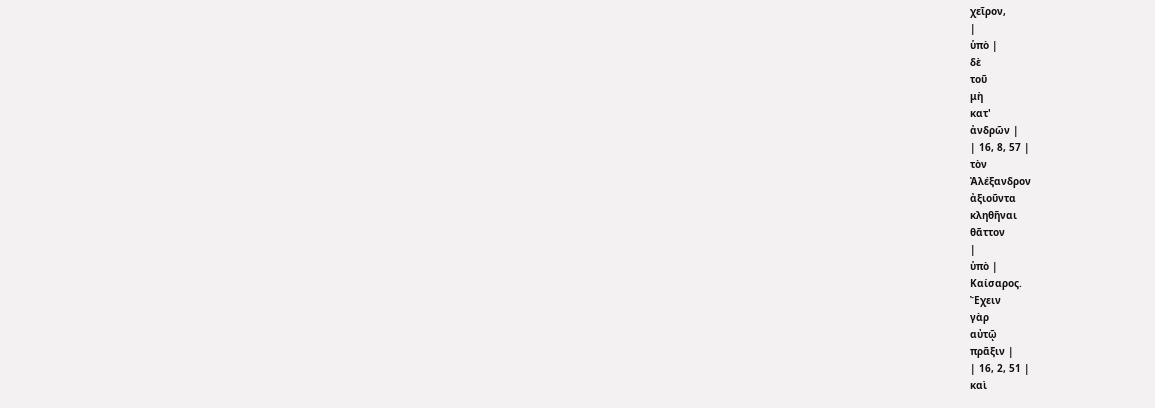χεῖρον,
|
ὑπὸ |
δὲ
τοῦ
μὴ
κατ'
ἀνδρῶν |
| 16, 8, 57 |
τὸν
Ἀλέξανδρον
ἀξιοῦντα
κληθῆναι
θᾶττον
|
ὑπὸ |
Καίσαρος.
Ἔχειν
γὰρ
αὐτῷ
πρᾶξιν |
| 16, 2, 51 |
καὶ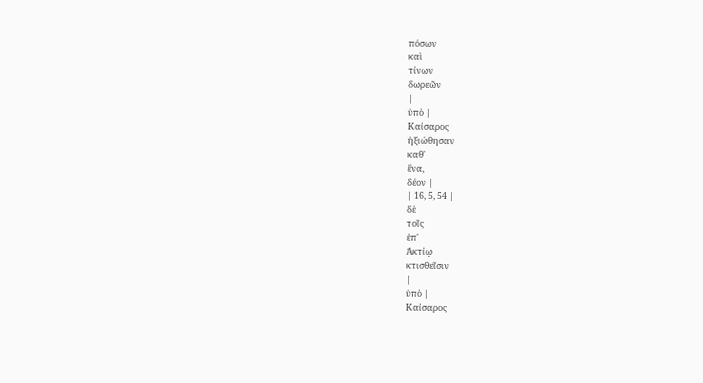πόσων
καὶ
τίνων
δωρεῶν
|
ὑπὸ |
Καίσαρος
ἠξιώθησαν
καθ'
ἕνα,
δέον |
| 16, 5, 54 |
δὲ
τοῖς
ἐπ'
Ἀκτίῳ
κτισθεῖσιν
|
ὑπὸ |
Καίσαρος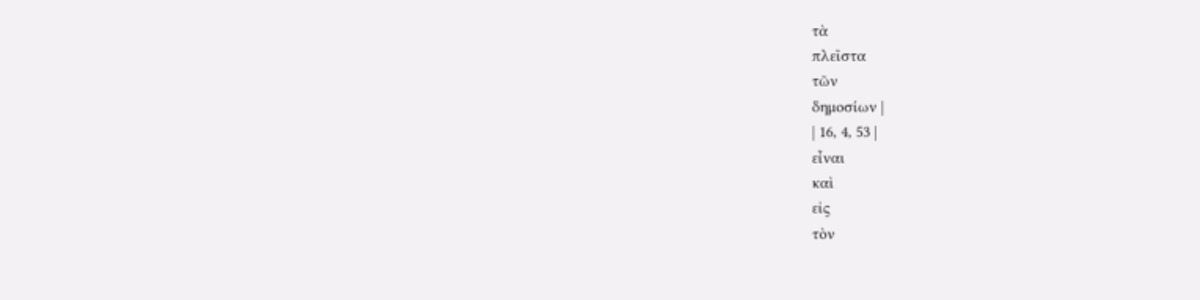τὰ
πλεῖστα
τῶν
δημοσίων |
| 16, 4, 53 |
εἶναι
καὶ
εἰς
τὸν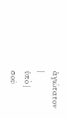ἁγιώτατον
|
ὑπὸ |
σοῦ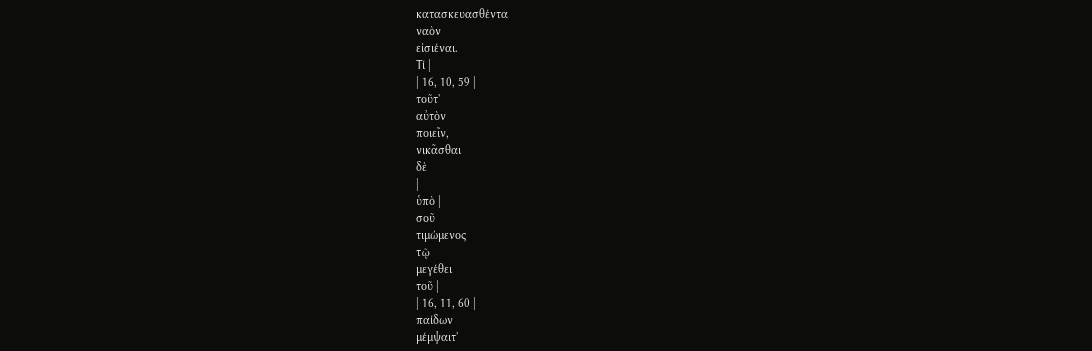κατασκευασθέντα
ναὸν
εἰσιέναι.
Τί |
| 16, 10, 59 |
τοῦτ'
αὐτὸν
ποιεῖν,
νικᾶσθαι
δὲ
|
ὑπὸ |
σοῦ
τιμώμενος
τῷ
μεγέθει
τοῦ |
| 16, 11, 60 |
παίδων
μέμψαιτ'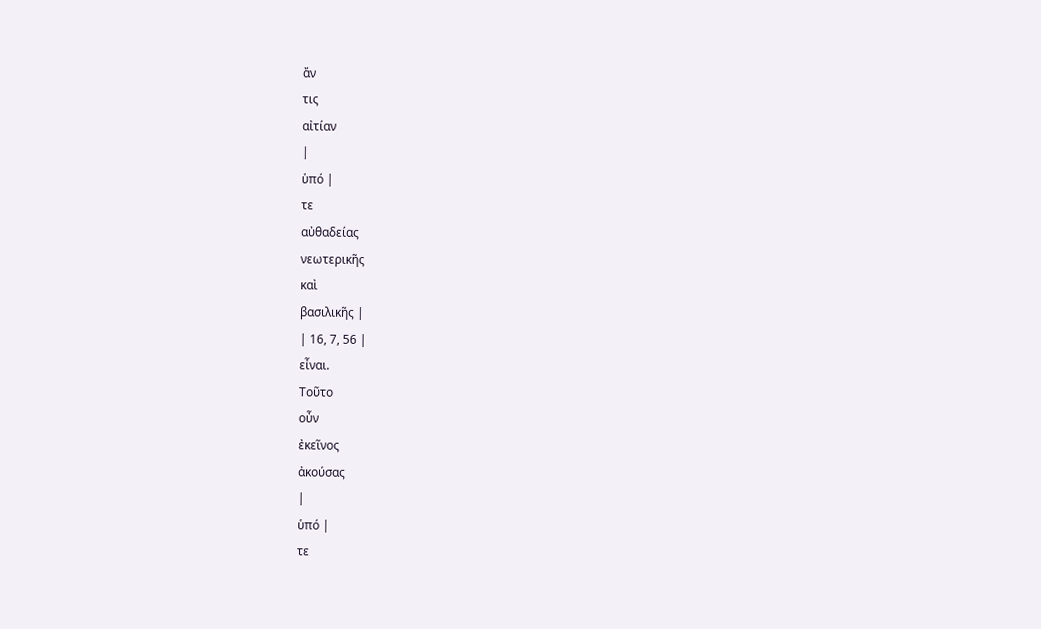ἄν
τις
αἰτίαν
|
ὑπό |
τε
αὐθαδείας
νεωτερικῆς
καὶ
βασιλικῆς |
| 16, 7, 56 |
εἶναι.
Τοῦτο
οὖν
ἐκεῖνος
ἀκούσας
|
ὑπό |
τε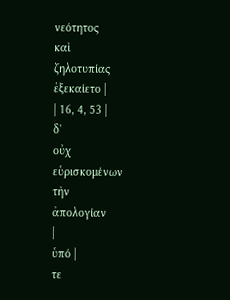νεότητος
καὶ
ζηλοτυπίας
ἐξεκαίετο |
| 16, 4, 53 |
δ'
οὐχ
εὑρισκομένων
τὴν
ἀπολογίαν
|
ὑπό |
τε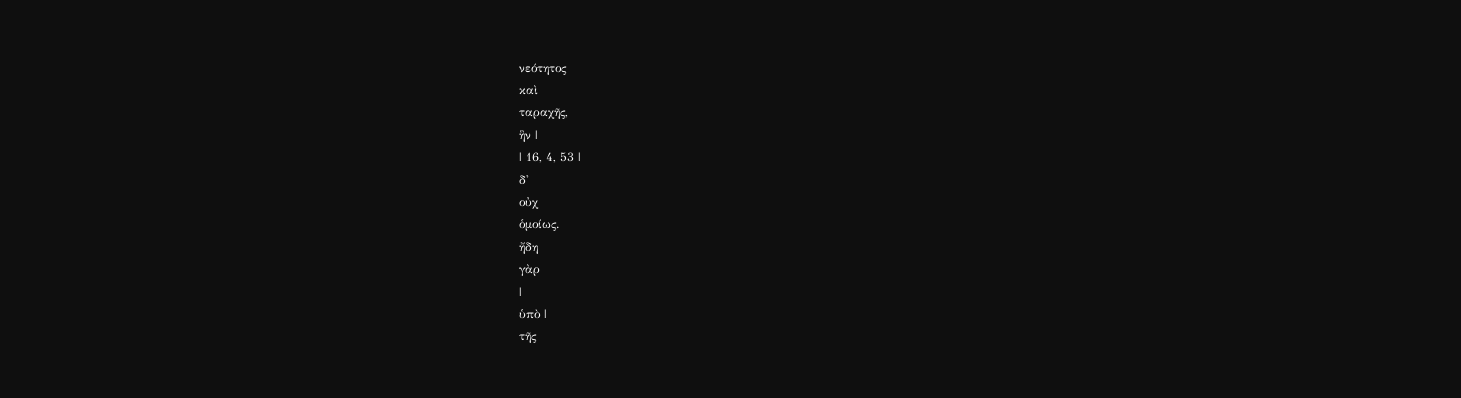νεότητος
καὶ
ταραχῆς,
ἣν |
| 16, 4, 53 |
δ'
οὐχ
ὁμοίως.
ἤδη
γὰρ
|
ὑπὸ |
τῆς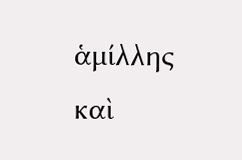ἁμίλλης
καὶ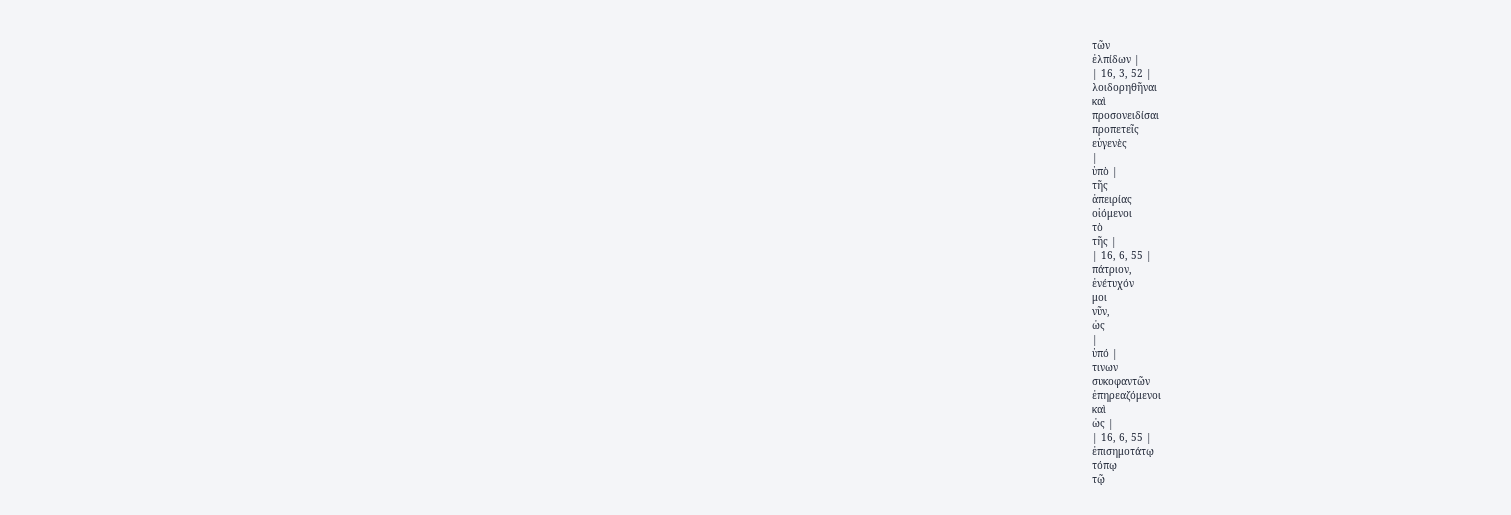τῶν
ἐλπίδων |
| 16, 3, 52 |
λοιδορηθῆναι
καὶ
προσονειδίσαι
προπετεῖς
εὐγενὲς
|
ὑπὸ |
τῆς
ἀπειρίας
οἰόμενοι
τὸ
τῆς |
| 16, 6, 55 |
πάτριον,
ἐνέτυχόν
μοι
νῦν,
ὡς
|
ὑπό |
τινων
συκοφαντῶν
ἐπηρεαζόμενοι
καὶ
ὡς |
| 16, 6, 55 |
ἐπισημοτάτῳ
τόπῳ
τῷ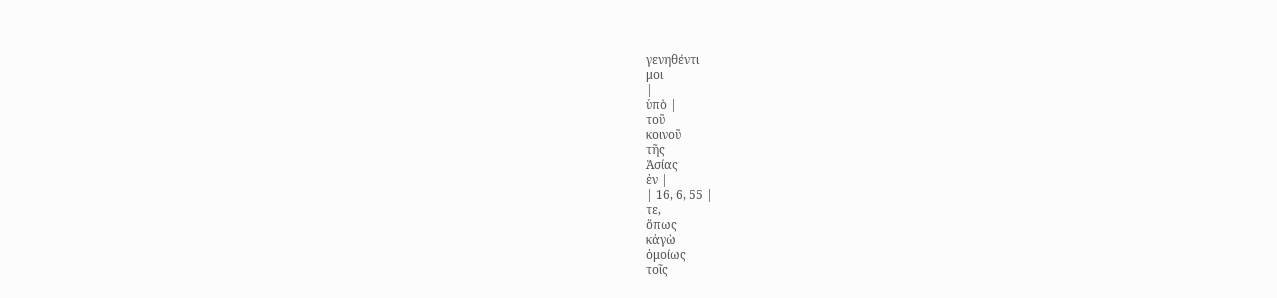γενηθέντι
μοι
|
ὑπὸ |
τοῦ
κοινοῦ
τῆς
Ἀσίας
ἐν |
| 16, 6, 55 |
τε,
ὅπως
κἀγὼ
ὁμοίως
τοῖς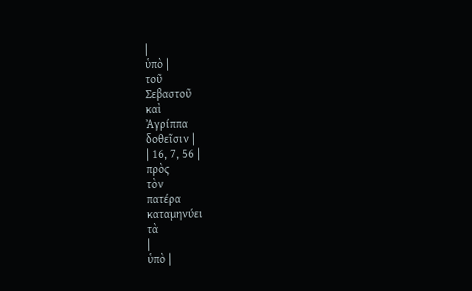|
ὑπὸ |
τοῦ
Σεβαστοῦ
καὶ
Ἀγρίππα
δοθεῖσιν |
| 16, 7, 56 |
πρὸς
τὸν
πατέρα
καταμηνύει
τὰ
|
ὑπὸ |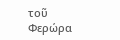τοῦ
Φερώρα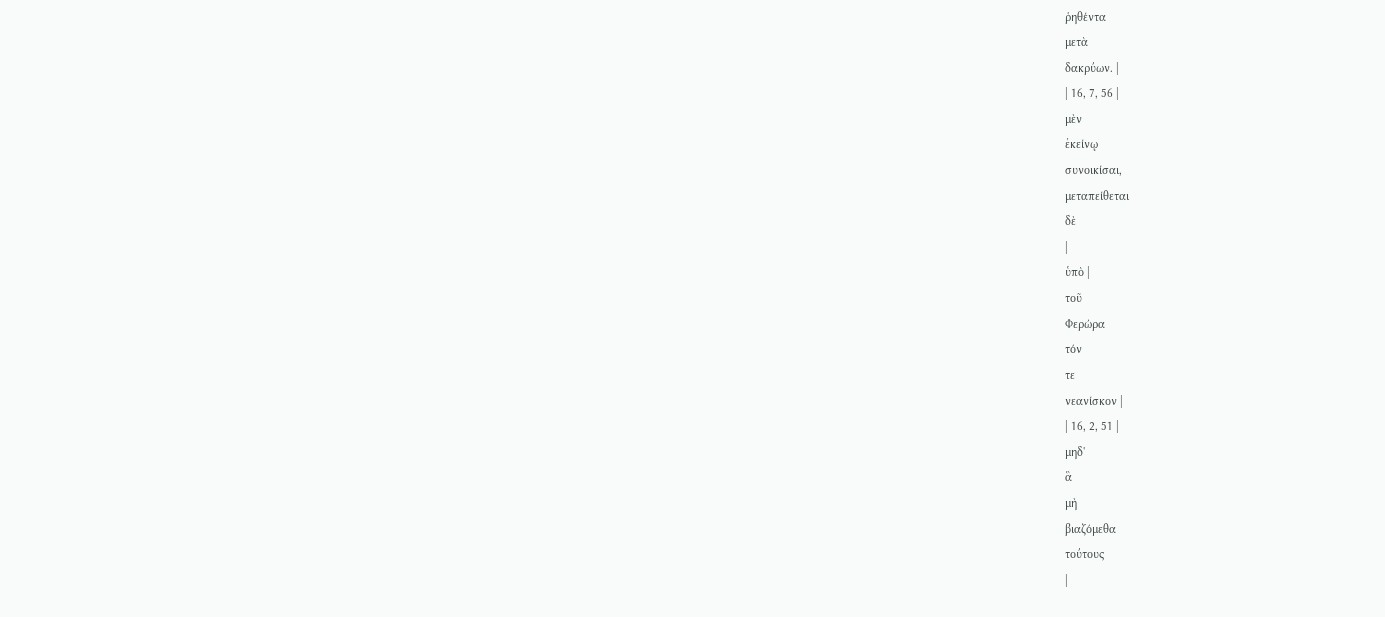ῥηθέντα
μετὰ
δακρύων. |
| 16, 7, 56 |
μὲν
ἐκείνῳ
συνοικίσαι,
μεταπείθεται
δὲ
|
ὑπὸ |
τοῦ
Φερώρα
τόν
τε
νεανίσκον |
| 16, 2, 51 |
μηδ'
ἃ
μὴ
βιαζόμεθα
τούτους
|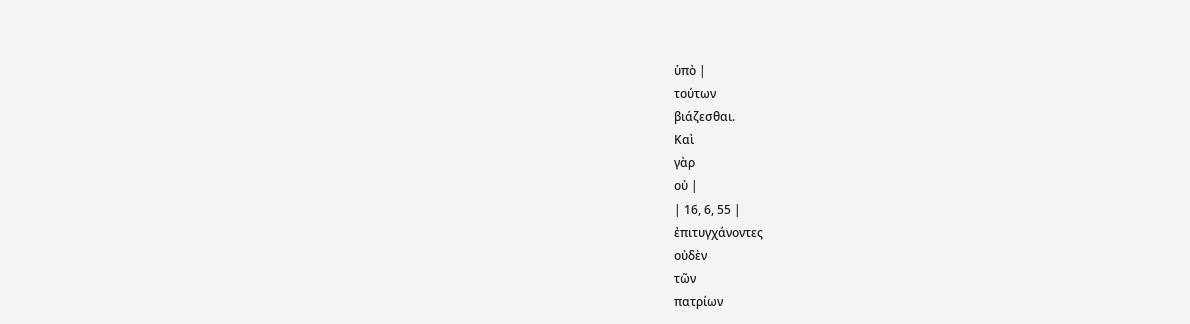ὑπὸ |
τούτων
βιάζεσθαι.
Καὶ
γὰρ
οὐ |
| 16, 6, 55 |
ἐπιτυγχάνοντες
οὐδὲν
τῶν
πατρίων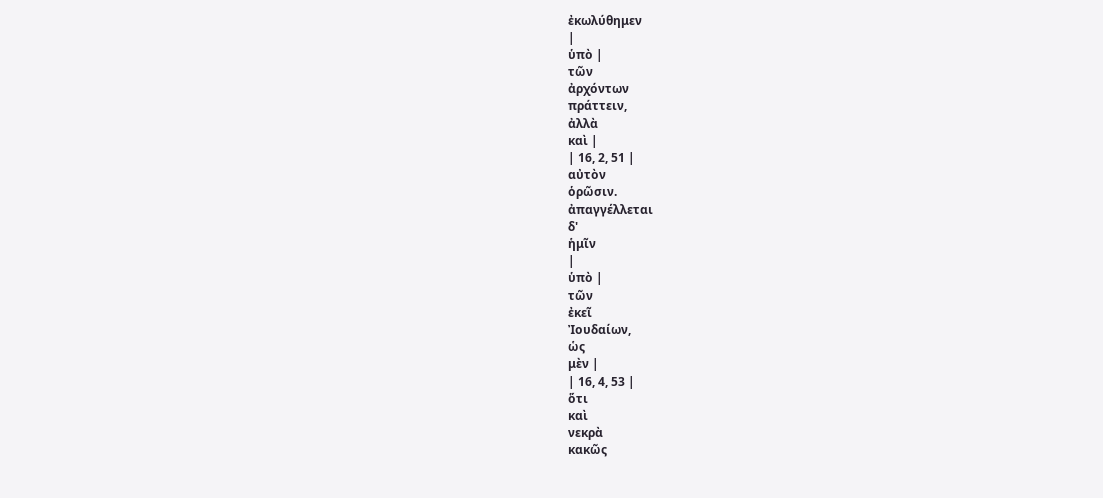ἐκωλύθημεν
|
ὑπὸ |
τῶν
ἀρχόντων
πράττειν,
ἀλλὰ
καὶ |
| 16, 2, 51 |
αὐτὸν
ὁρῶσιν.
ἀπαγγέλλεται
δ'
ἡμῖν
|
ὑπὸ |
τῶν
ἐκεῖ
Ἰουδαίων,
ὡς
μὲν |
| 16, 4, 53 |
ὅτι
καὶ
νεκρὰ
κακῶς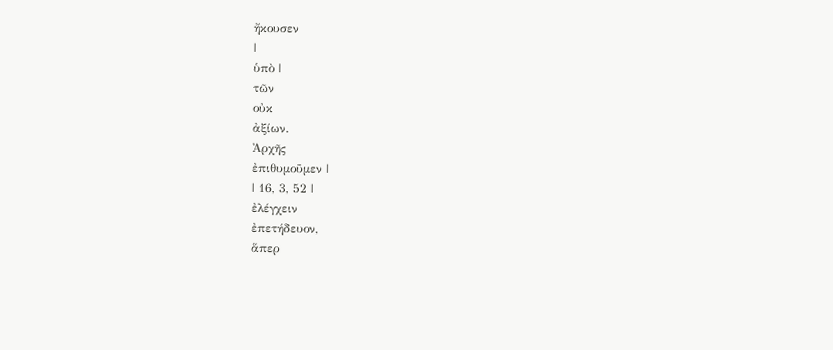ἤκουσεν
|
ὑπὸ |
τῶν
οὐκ
ἀξίων.
Ἀρχῆς
ἐπιθυμοῦμεν |
| 16, 3, 52 |
ἐλέγχειν
ἐπετήδευον,
ἅπερ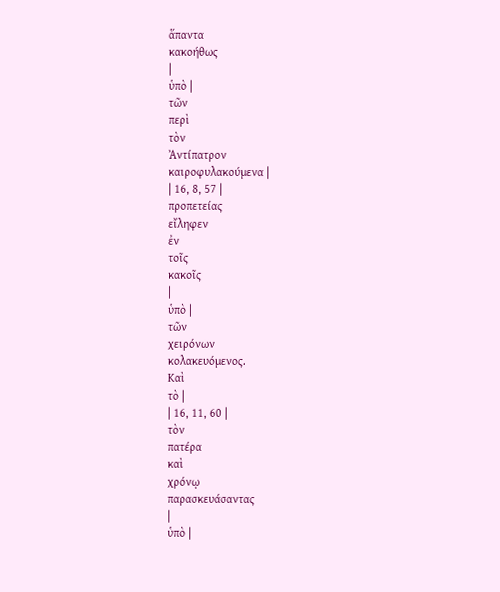ἅπαντα
κακοήθως
|
ὑπὸ |
τῶν
περὶ
τὸν
Ἀντίπατρον
καιροφυλακούμενα |
| 16, 8, 57 |
προπετείας
εἴληφεν
ἐν
τοῖς
κακοῖς
|
ὑπὸ |
τῶν
χειρόνων
κολακευόμενος.
Καὶ
τὸ |
| 16, 11, 60 |
τὸν
πατέρα
καὶ
χρόνῳ
παρασκευάσαντας
|
ὑπὸ |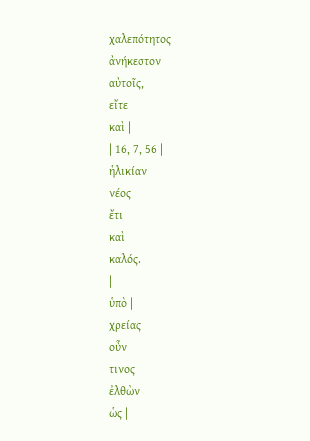χαλεπότητος
ἀνήκεστον
αὐτοῖς,
εἴτε
καὶ |
| 16, 7, 56 |
ἡλικίαν
νέος
ἔτι
καὶ
καλός.
|
ὑπὸ |
χρείας
οὖν
τινος
ἐλθὼν
ὡς |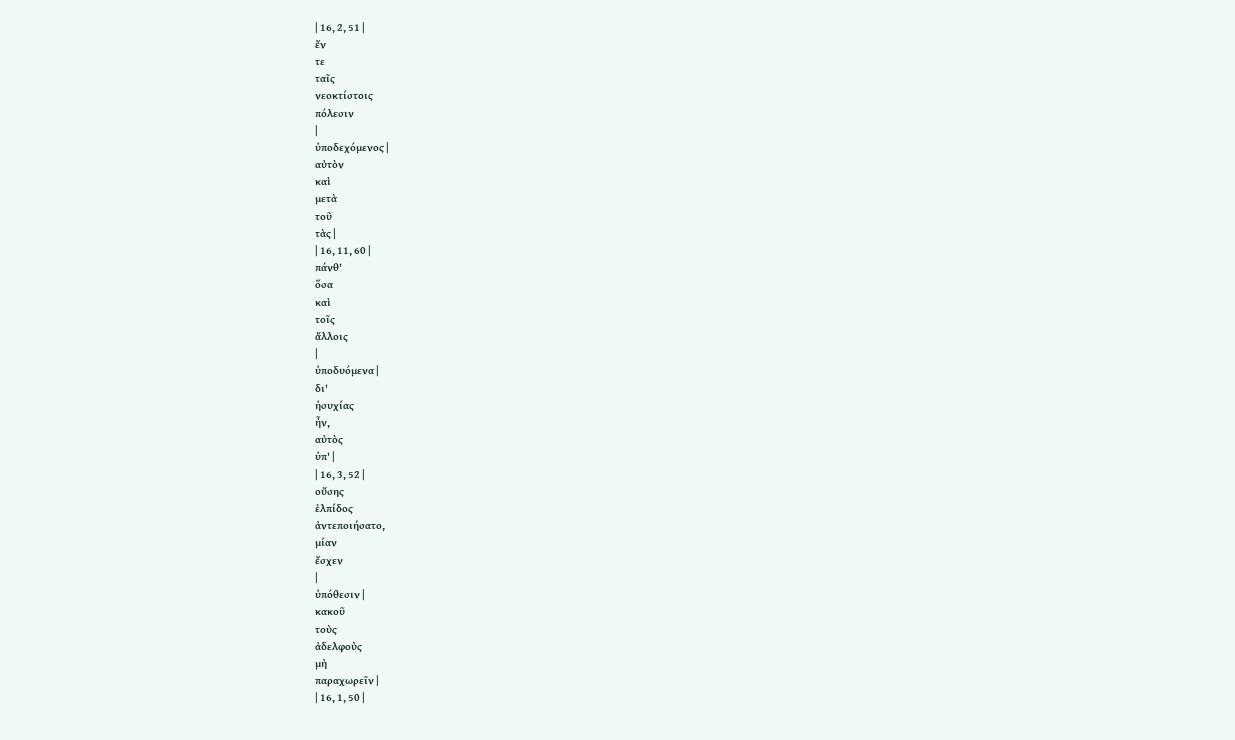| 16, 2, 51 |
ἔν
τε
ταῖς
νεοκτίστοις
πόλεσιν
|
ὑποδεχόμενος |
αὐτὸν
καὶ
μετὰ
τοῦ
τὰς |
| 16, 11, 60 |
πάνθ'
ὅσα
καὶ
τοῖς
ἄλλοις
|
ὑποδυόμενα |
δι'
ἡσυχίας
ἦν,
αὐτὸς
ὑπ' |
| 16, 3, 52 |
οὔσης
ἐλπίδος
ἀντεποιήσατο,
μίαν
ἔσχεν
|
ὑπόθεσιν |
κακοῦ
τοὺς
ἀδελφοὺς
μὴ
παραχωρεῖν |
| 16, 1, 50 |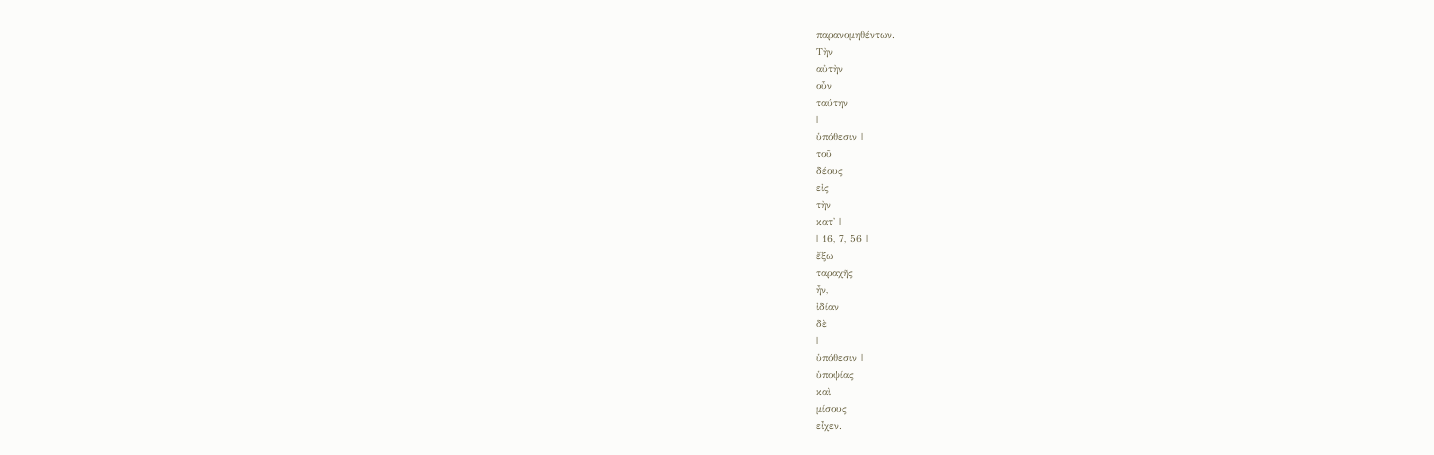παρανομηθέντων.
Τὴν
αὐτὴν
οὖν
ταύτην
|
ὑπόθεσιν |
τοῦ
δέους
εἰς
τὴν
κατ' |
| 16, 7, 56 |
ἔξω
ταραχῆς
ἦν,
ἰδίαν
δὲ
|
ὑπόθεσιν |
ὑποψίας
καὶ
μίσους
εἶχεν.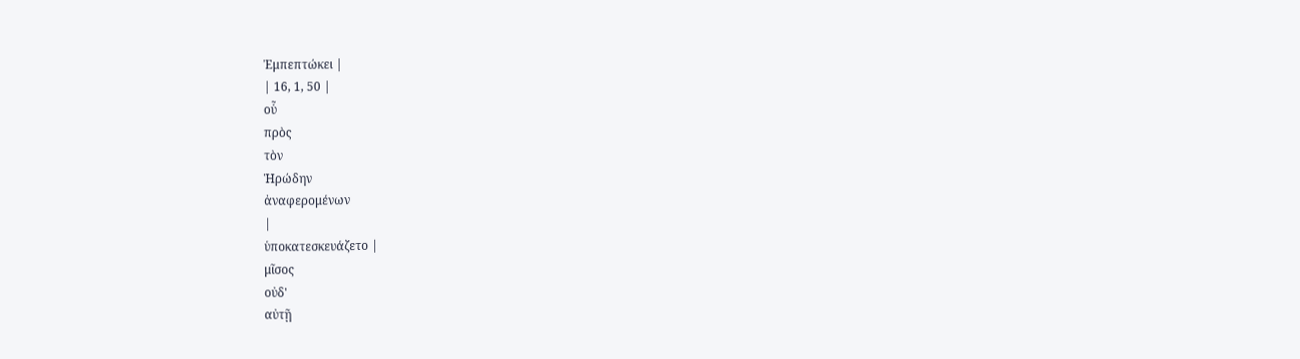Ἐμπεπτώκει |
| 16, 1, 50 |
οὗ
πρὸς
τὸν
Ἡρώδην
ἀναφερομένων
|
ὑποκατεσκευάζετο |
μῖσος
οὐδ'
αὐτῇ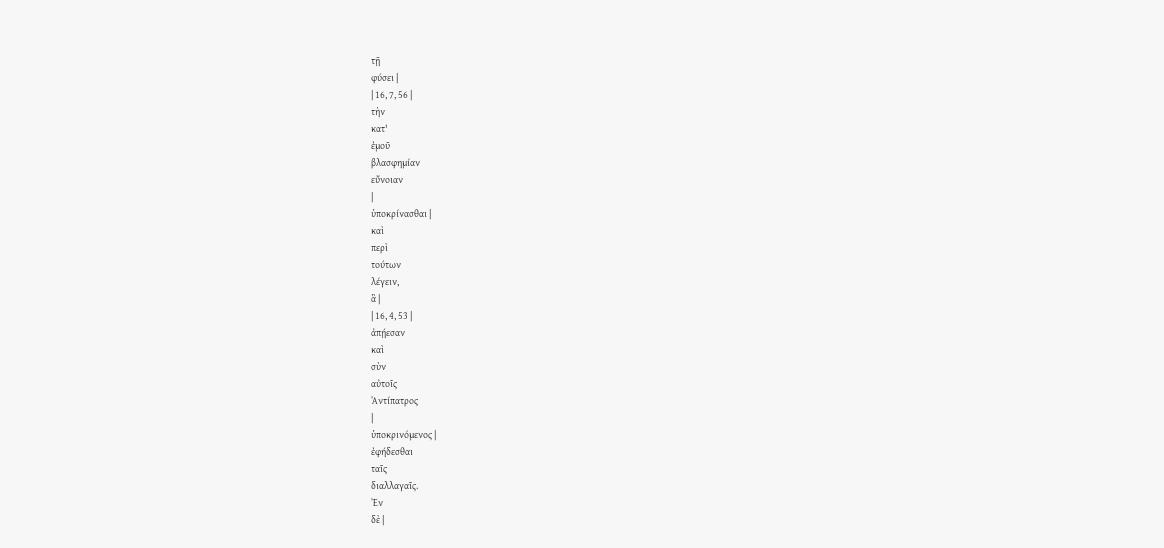τῇ
φύσει |
| 16, 7, 56 |
τὴν
κατ'
ἐμοῦ
βλασφημίαν
εὔνοιαν
|
ὑποκρίνασθαι |
καὶ
περὶ
τούτων
λέγειν,
ἃ |
| 16, 4, 53 |
ἀπῄεσαν
καὶ
σὺν
αὐτοῖς
Ἀντίπατρος
|
ὑποκρινόμενος |
ἐφήδεσθαι
ταῖς
διαλλαγαῖς.
Ἐν
δὲ |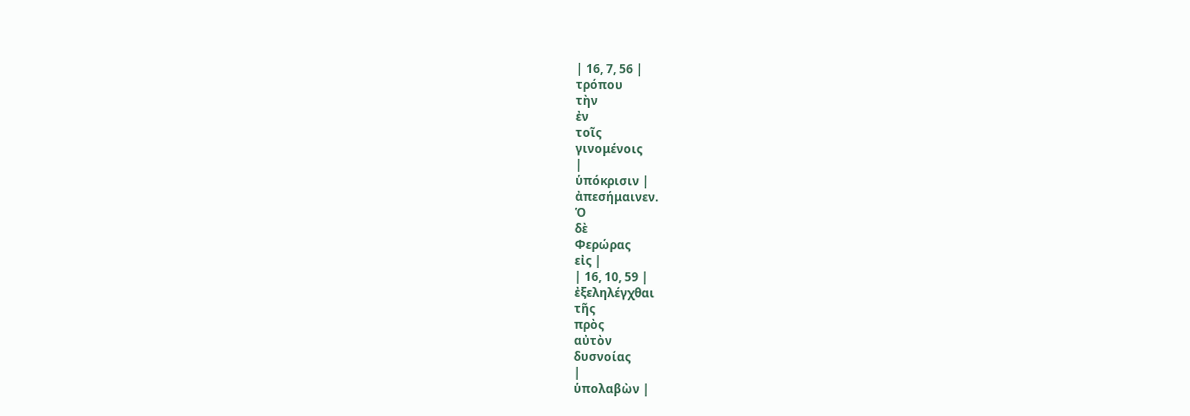| 16, 7, 56 |
τρόπου
τὴν
ἐν
τοῖς
γινομένοις
|
ὑπόκρισιν |
ἀπεσήμαινεν.
Ὁ
δὲ
Φερώρας
εἰς |
| 16, 10, 59 |
ἐξεληλέγχθαι
τῆς
πρὸς
αὐτὸν
δυσνοίας
|
ὑπολαβὼν |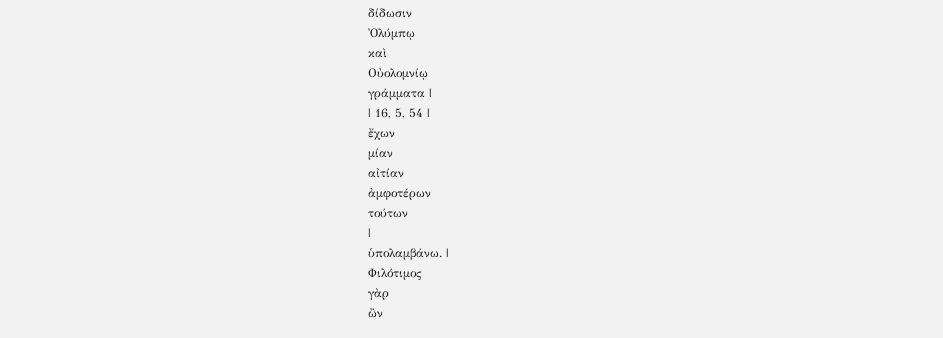δίδωσιν
Ὀλύμπῳ
καὶ
Οὐολομνίῳ
γράμματα |
| 16, 5, 54 |
ἔχων
μίαν
αἰτίαν
ἀμφοτέρων
τούτων
|
ὑπολαμβάνω. |
Φιλότιμος
γὰρ
ὢν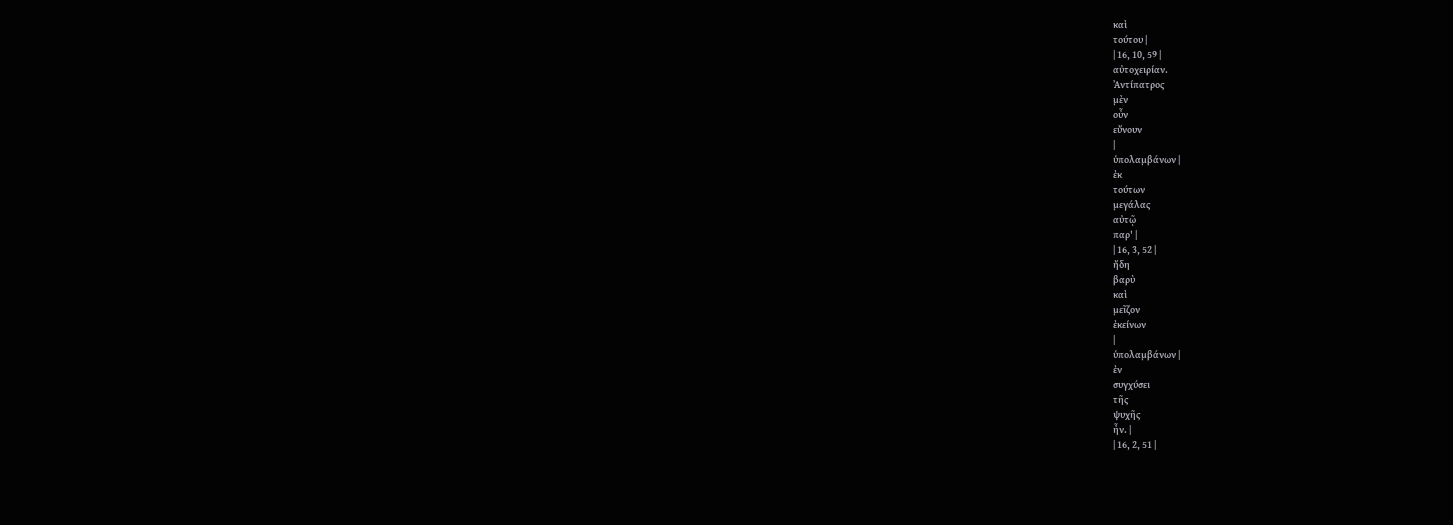καὶ
τούτου |
| 16, 10, 59 |
αὐτοχειρίαν.
Ἀντίπατρος
μὲν
οὖν
εὔνουν
|
ὑπολαμβάνων |
ἐκ
τούτων
μεγάλας
αὐτῷ
παρ' |
| 16, 3, 52 |
ἤδη
βαρὺ
καὶ
μεῖζον
ἐκείνων
|
ὑπολαμβάνων |
ἐν
συγχύσει
τῆς
ψυχῆς
ἦν. |
| 16, 2, 51 |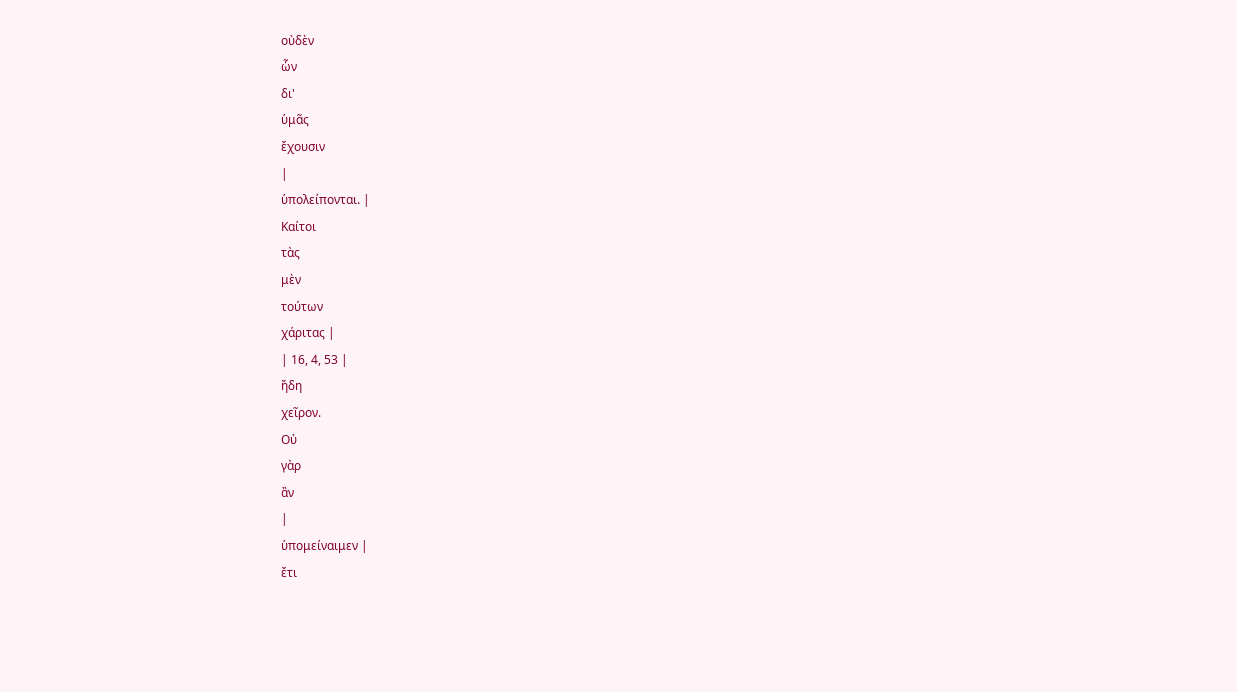οὐδὲν
ὧν
δι'
ὑμᾶς
ἔχουσιν
|
ὑπολείπονται. |
Καίτοι
τὰς
μὲν
τούτων
χάριτας |
| 16, 4, 53 |
ἤδη
χεῖρον.
Οὐ
γὰρ
ἂν
|
ὑπομείναιμεν |
ἔτι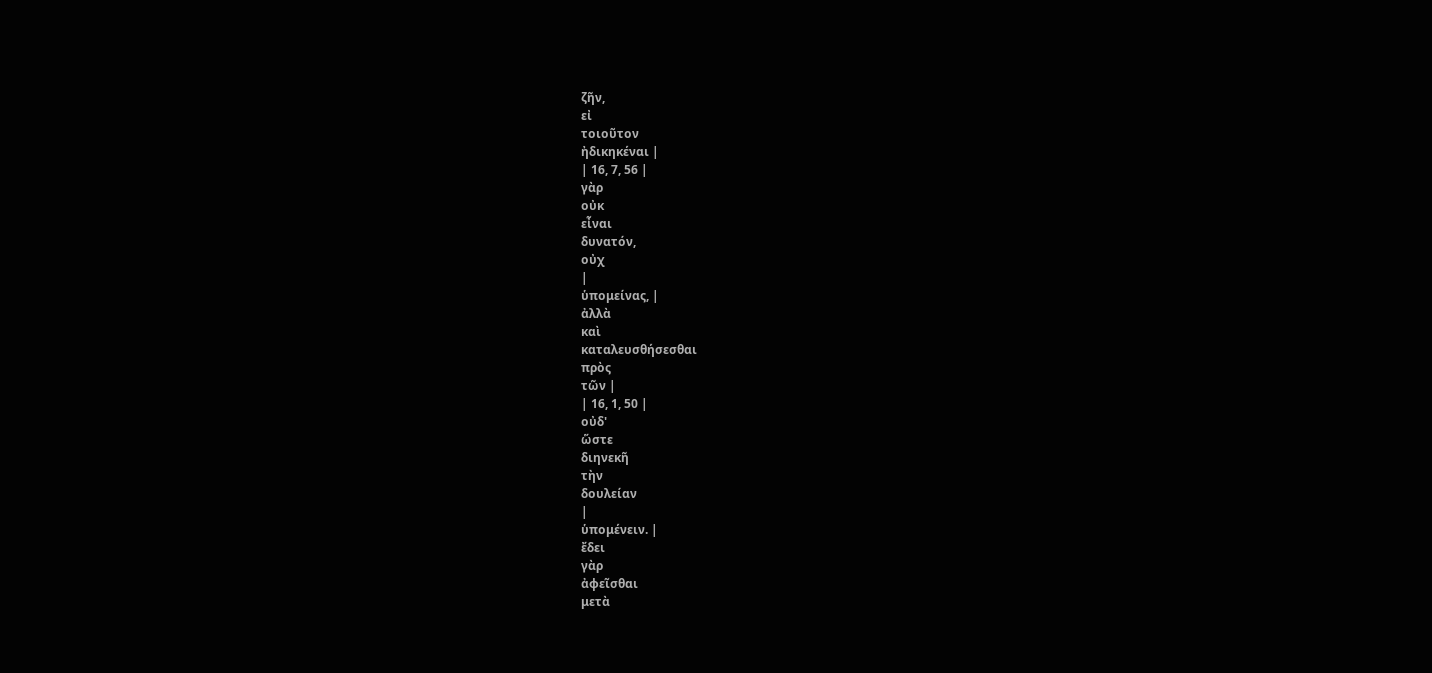ζῆν,
εἰ
τοιοῦτον
ἠδικηκέναι |
| 16, 7, 56 |
γὰρ
οὐκ
εἶναι
δυνατόν,
οὐχ
|
ὑπομείνας, |
ἀλλὰ
καὶ
καταλευσθήσεσθαι
πρὸς
τῶν |
| 16, 1, 50 |
οὐδ'
ὥστε
διηνεκῆ
τὴν
δουλείαν
|
ὑπομένειν. |
ἔδει
γὰρ
ἀφεῖσθαι
μετὰ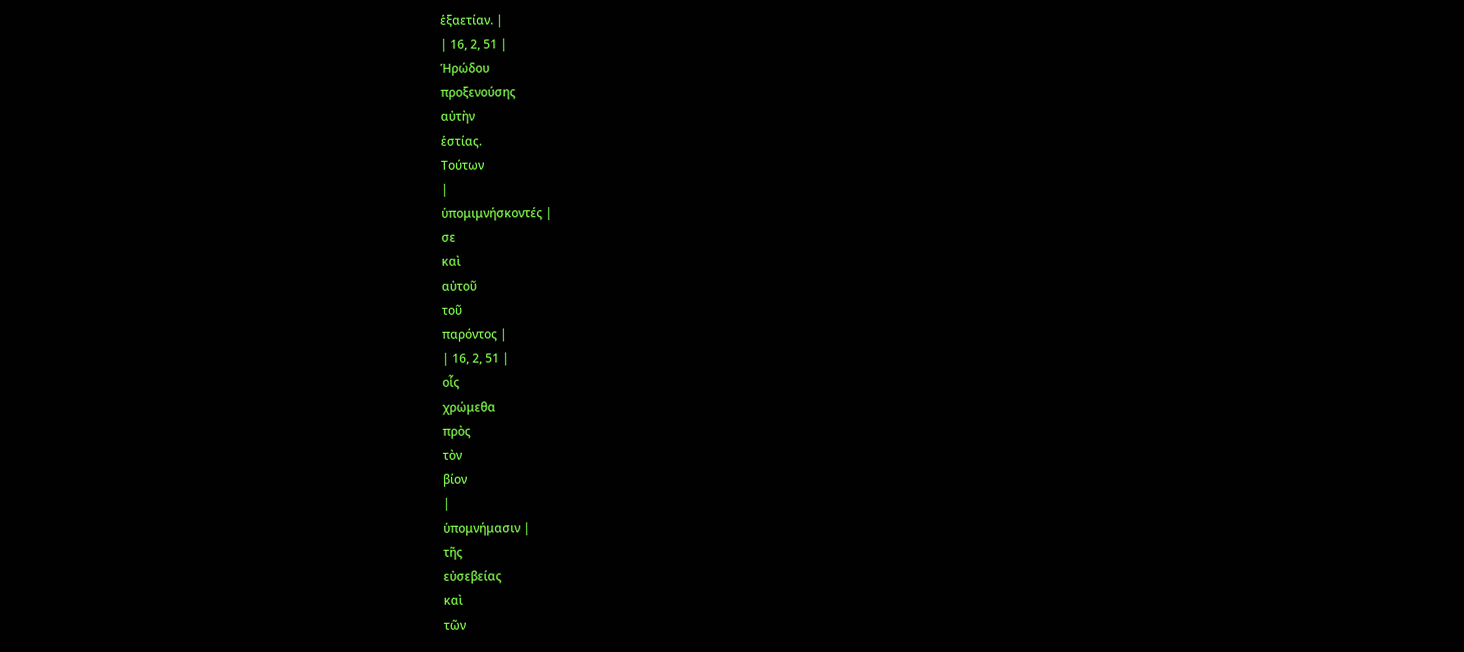ἑξαετίαν. |
| 16, 2, 51 |
Ἡρώδου
προξενούσης
αὐτὴν
ἑστίας.
Τούτων
|
ὑπομιμνήσκοντές |
σε
καὶ
αὐτοῦ
τοῦ
παρόντος |
| 16, 2, 51 |
οἷς
χρώμεθα
πρὸς
τὸν
βίον
|
ὑπομνήμασιν |
τῆς
εὐσεβείας
καὶ
τῶν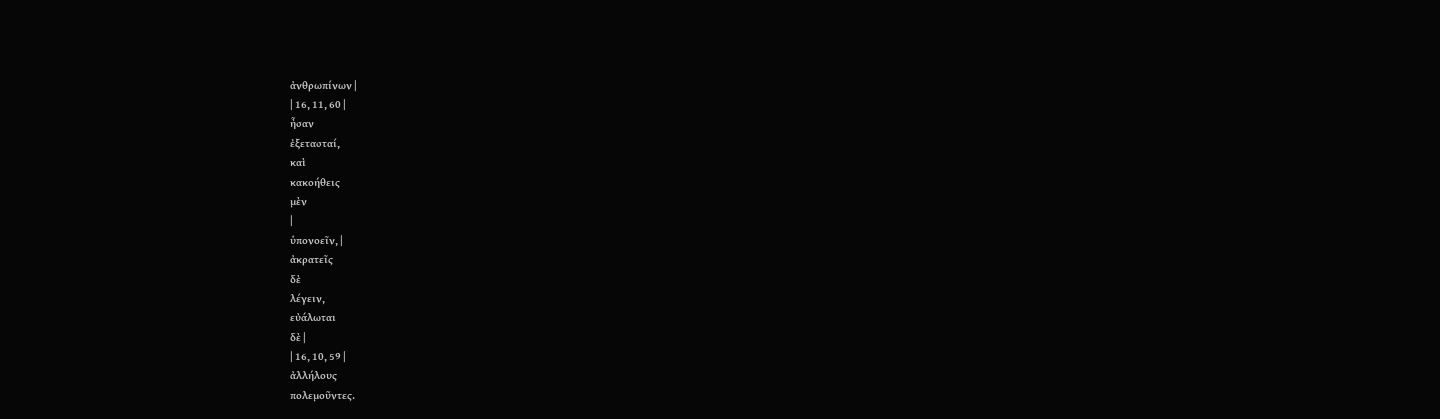ἀνθρωπίνων |
| 16, 11, 60 |
ἦσαν
ἐξετασταί,
καὶ
κακοήθεις
μὲν
|
ὑπονοεῖν, |
ἀκρατεῖς
δὲ
λέγειν,
εὐάλωται
δὲ |
| 16, 10, 59 |
ἀλλήλους
πολεμοῦντες.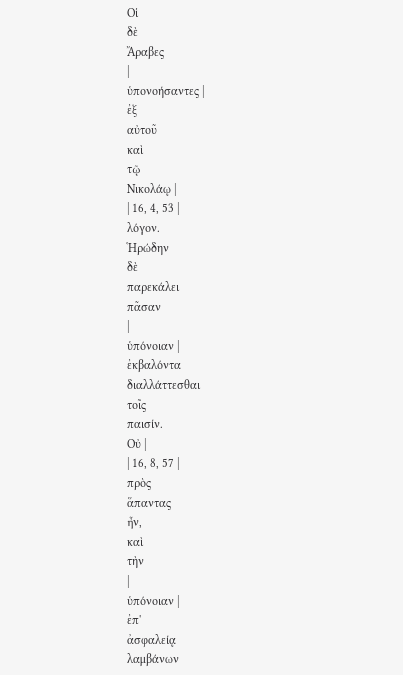Οἱ
δὲ
Ἄραβες
|
ὑπονοήσαντες |
ἐξ
αὐτοῦ
καὶ
τῷ
Νικολάῳ |
| 16, 4, 53 |
λόγον.
Ἡρώδην
δὲ
παρεκάλει
πᾶσαν
|
ὑπόνοιαν |
ἐκβαλόντα
διαλλάττεσθαι
τοῖς
παισίν.
Οὐ |
| 16, 8, 57 |
πρὸς
ἅπαντας
ἦν,
καὶ
τὴν
|
ὑπόνοιαν |
ἐπ'
ἀσφαλείᾳ
λαμβάνων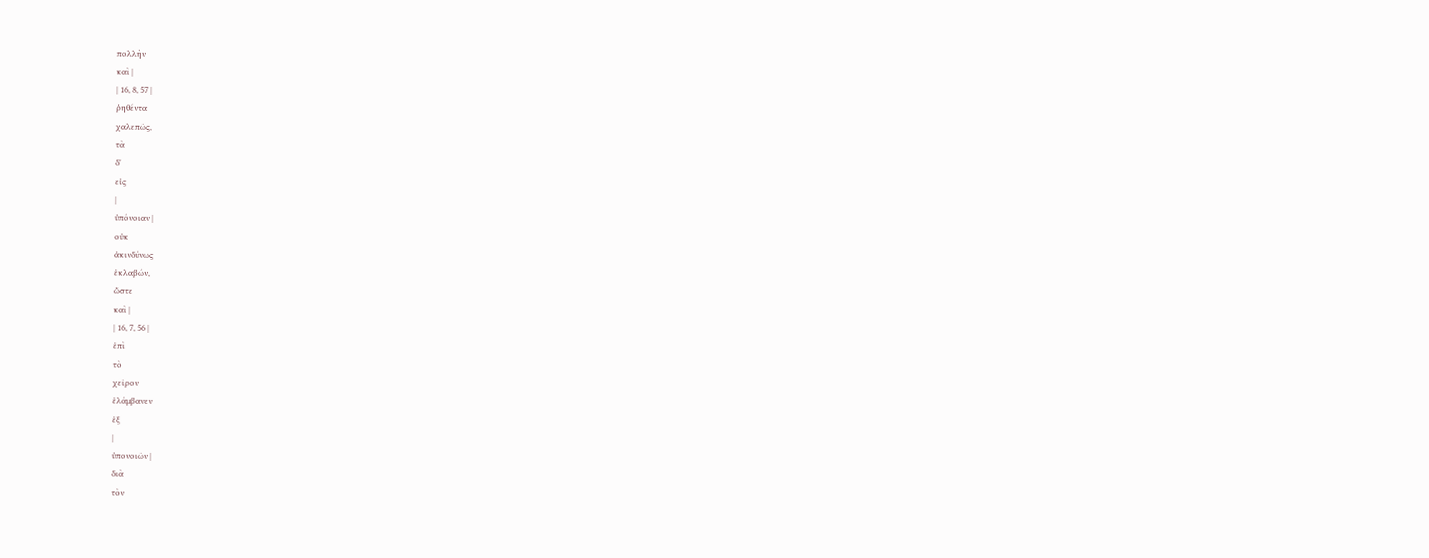πολλὴν
καὶ |
| 16, 8, 57 |
ῥηθέντα
χαλεπῶς,
τὰ
δ'
εἰς
|
ὑπόνοιαν |
οὐκ
ἀκινδύνως
ἐκλαβών,
ὥστε
καὶ |
| 16, 7, 56 |
ἐπὶ
τὸ
χεῖρον
ἐλάμβανεν
ἐξ
|
ὑπονοιῶν |
διὰ
τὸν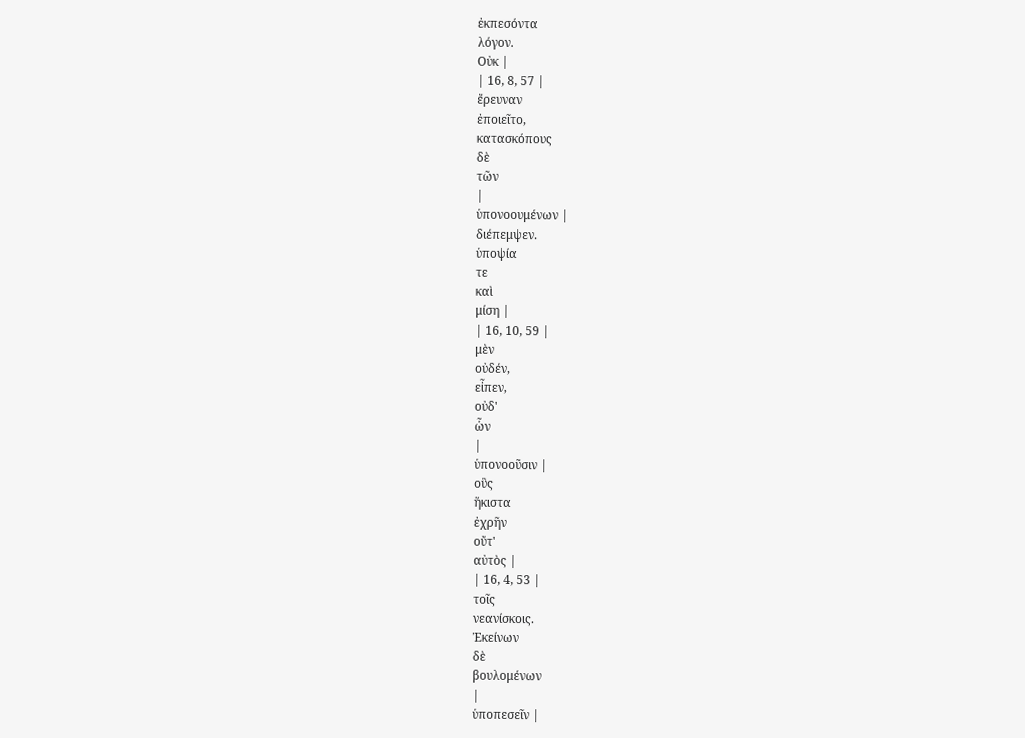ἐκπεσόντα
λόγον.
Οὐκ |
| 16, 8, 57 |
ἔρευναν
ἐποιεῖτο,
κατασκόπους
δὲ
τῶν
|
ὑπονοουμένων |
διέπεμψεν.
ὑποψία
τε
καὶ
μίση |
| 16, 10, 59 |
μὲν
οὐδέν,
εἶπεν,
οὐδ'
ὧν
|
ὑπονοοῦσιν |
οὓς
ἥκιστα
ἐχρῆν
οὔτ'
αὐτὸς |
| 16, 4, 53 |
τοῖς
νεανίσκοις.
Ἐκείνων
δὲ
βουλομένων
|
ὑποπεσεῖν |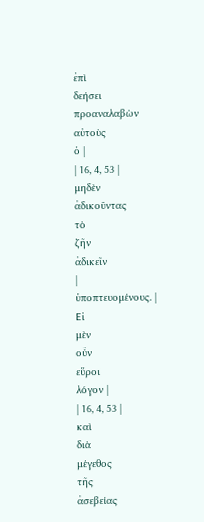ἐπὶ
δεήσει
προαναλαβὼν
αὐτοὺς
ὁ |
| 16, 4, 53 |
μηδὲν
ἀδικοῦντας
τὸ
ζῆν
ἀδικεῖν
|
ὑποπτευομένους. |
Εἰ
μὲν
οὖν
εὕροι
λόγον |
| 16, 4, 53 |
καὶ
διὰ
μέγεθος
τῆς
ἀσεβείας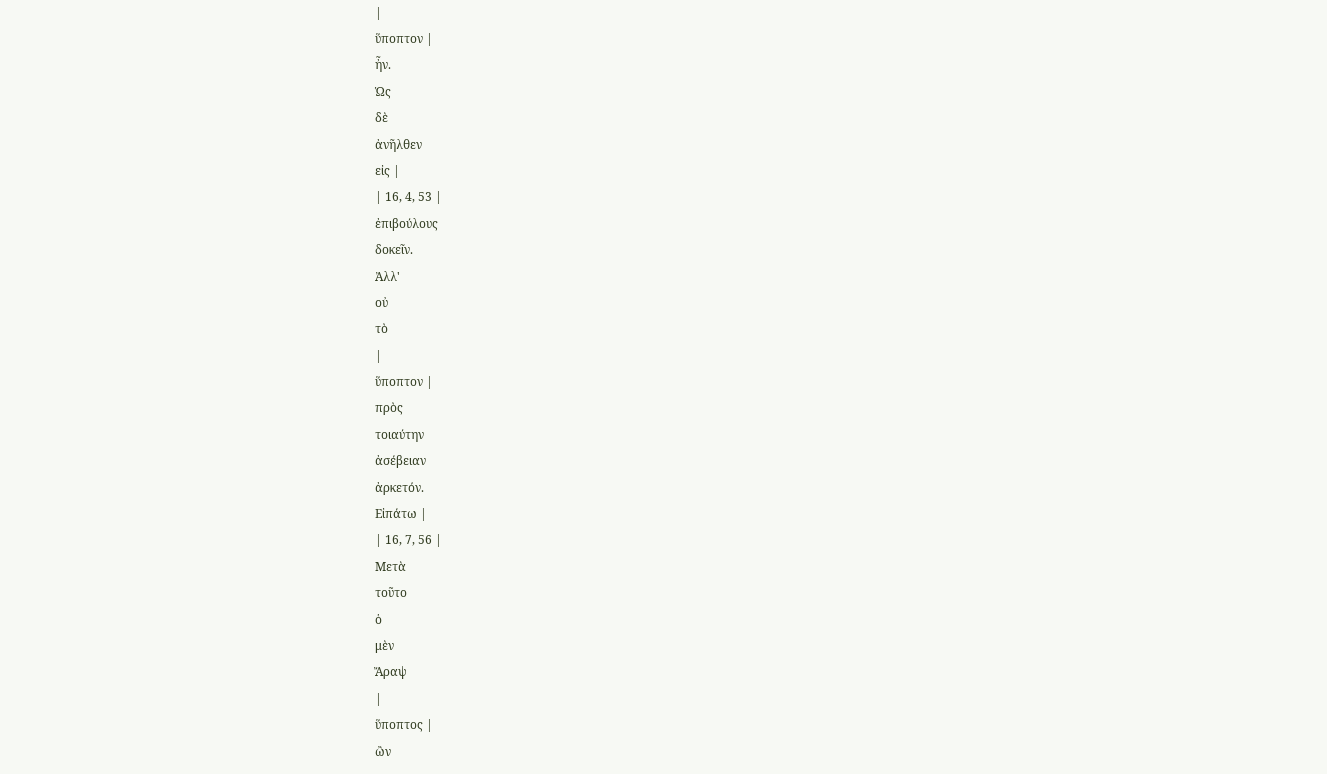|
ὕποπτον |
ἦν.
Ὡς
δὲ
ἀνῆλθεν
εἰς |
| 16, 4, 53 |
ἐπιβούλους
δοκεῖν.
Ἀλλ'
οὐ
τὸ
|
ὕποπτον |
πρὸς
τοιαύτην
ἀσέβειαν
ἀρκετόν.
Εἰπάτω |
| 16, 7, 56 |
Μετὰ
τοῦτο
ὁ
μὲν
Ἄραψ
|
ὕποπτος |
ὢν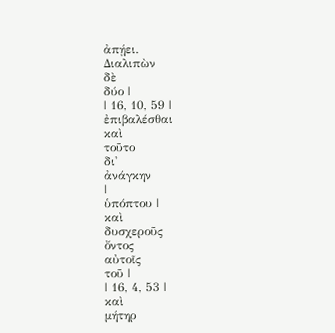ἀπῄει.
Διαλιπὼν
δὲ
δύο |
| 16, 10, 59 |
ἐπιβαλέσθαι
καὶ
τοῦτο
δι'
ἀνάγκην
|
ὑπόπτου |
καὶ
δυσχεροῦς
ὄντος
αὐτοῖς
τοῦ |
| 16, 4, 53 |
καὶ
μήτηρ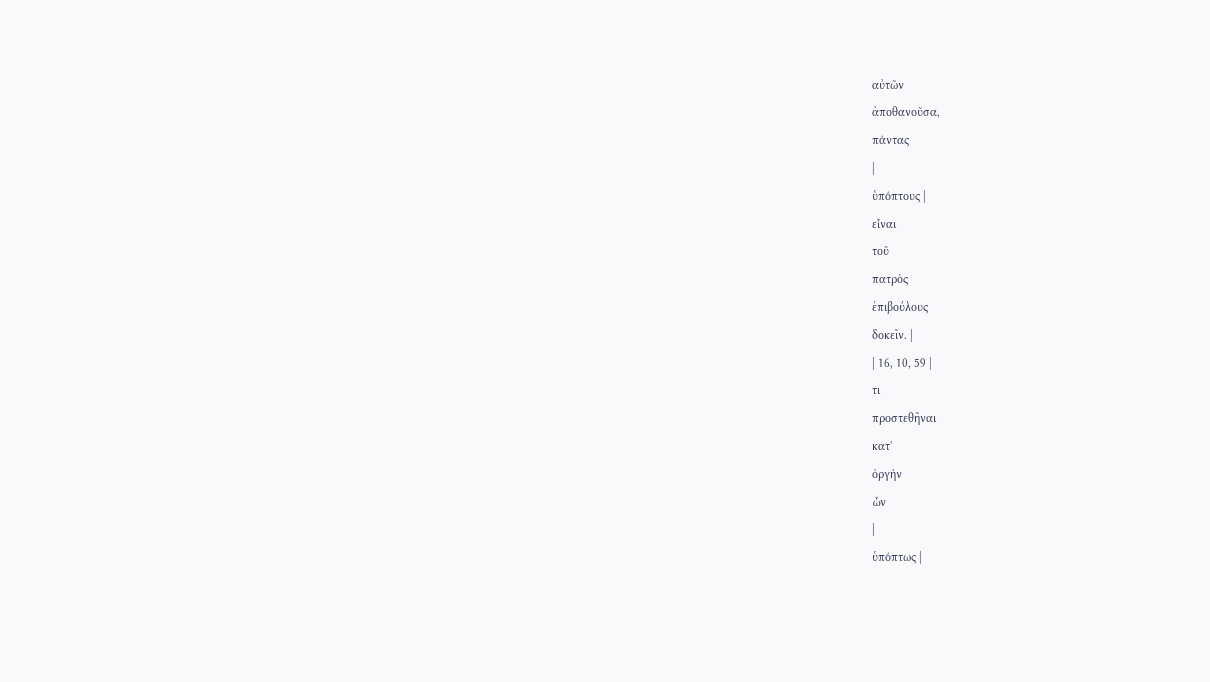αὐτῶν
ἀποθανοῦσα,
πάντας
|
ὑπόπτους |
εἶναι
τοῦ
πατρὸς
ἐπιβούλους
δοκεῖν. |
| 16, 10, 59 |
τι
προστεθῆναι
κατ'
ὀργὴν
ὧν
|
ὑπόπτως |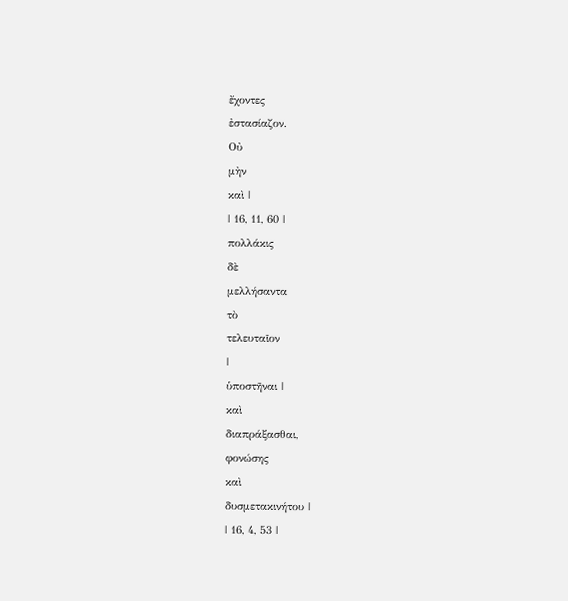ἔχοντες
ἐστασίαζον.
Οὐ
μὴν
καὶ |
| 16, 11, 60 |
πολλάκις
δὲ
μελλήσαντα
τὸ
τελευταῖον
|
ὑποστῆναι |
καὶ
διαπράξασθαι,
φονώσης
καὶ
δυσμετακινήτου |
| 16, 4, 53 |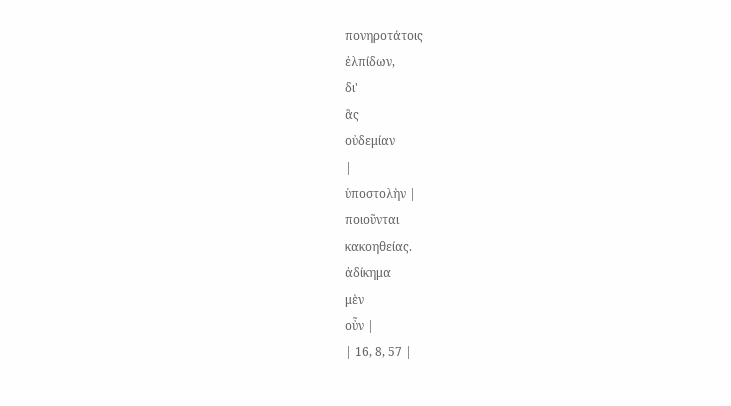πονηροτάτοις
ἐλπίδων,
δι'
ἃς
οὐδεμίαν
|
ὑποστολὴν |
ποιοῦνται
κακοηθείας.
ἀδίκημα
μὲν
οὖν |
| 16, 8, 57 |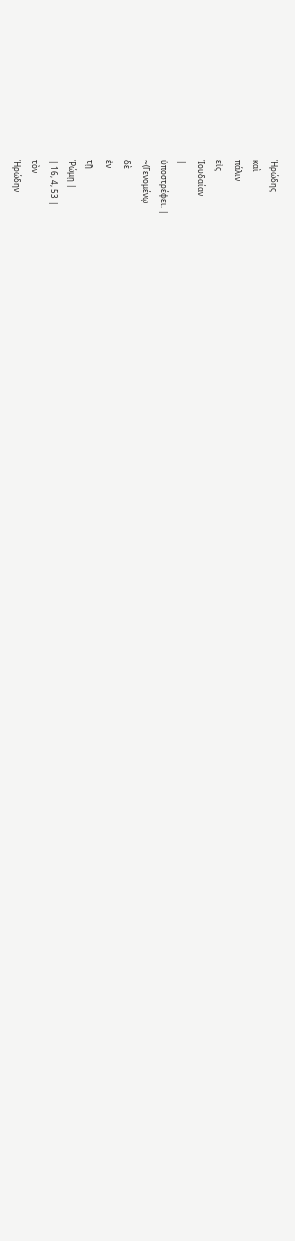Ἡρώδης
καὶ
πάλιν
εἰς
Ἰουδαίαν
|
ὑποστρέφει. |
~(Γενομένῳ
δὲ
ἐν
τῇ
Ῥώμῃ |
| 16, 4, 53 |
τὸν
Ἡρώδην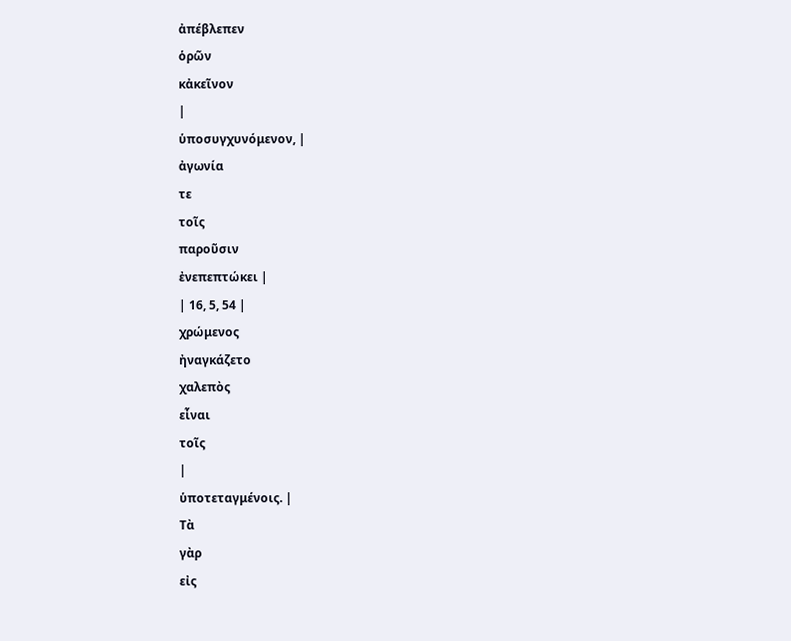ἀπέβλεπεν
ὁρῶν
κἀκεῖνον
|
ὑποσυγχυνόμενον, |
ἀγωνία
τε
τοῖς
παροῦσιν
ἐνεπεπτώκει |
| 16, 5, 54 |
χρώμενος
ἠναγκάζετο
χαλεπὸς
εἶναι
τοῖς
|
ὑποτεταγμένοις. |
Τὰ
γὰρ
εἰς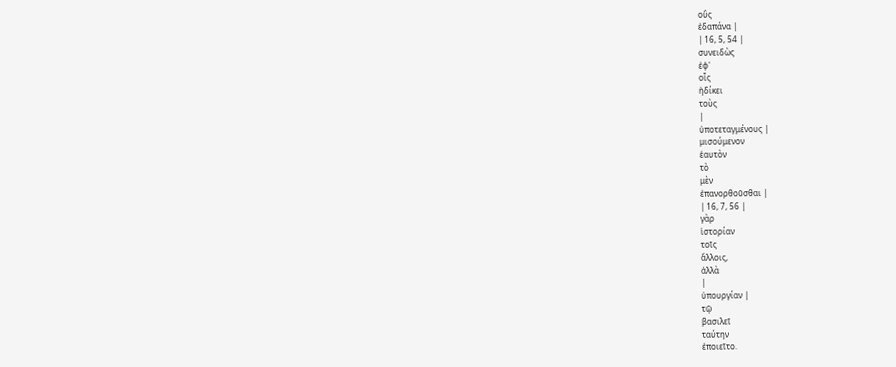οὓς
ἐδαπάνα |
| 16, 5, 54 |
συνειδὼς
ἐφ'
οἷς
ἠδίκει
τοὺς
|
ὑποτεταγμένους |
μισούμενον
ἑαυτὸν
τὸ
μὲν
ἐπανορθοῦσθαι |
| 16, 7, 56 |
γὰρ
ἱστορίαν
τοῖς
ἄλλοις,
ἀλλὰ
|
ὑπουργίαν |
τῷ
βασιλεῖ
ταύτην
ἐποιεῖτο.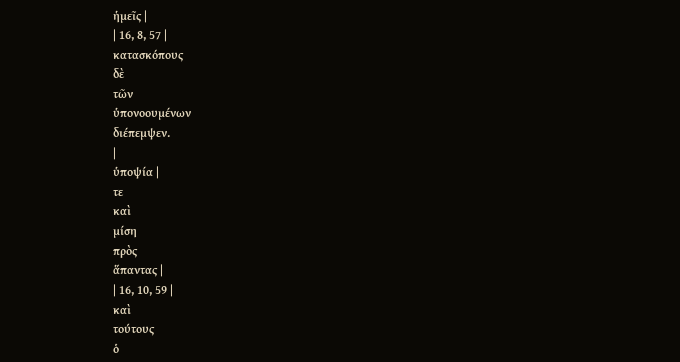ἡμεῖς |
| 16, 8, 57 |
κατασκόπους
δὲ
τῶν
ὑπονοουμένων
διέπεμψεν.
|
ὑποψία |
τε
καὶ
μίση
πρὸς
ἅπαντας |
| 16, 10, 59 |
καὶ
τούτους
ὁ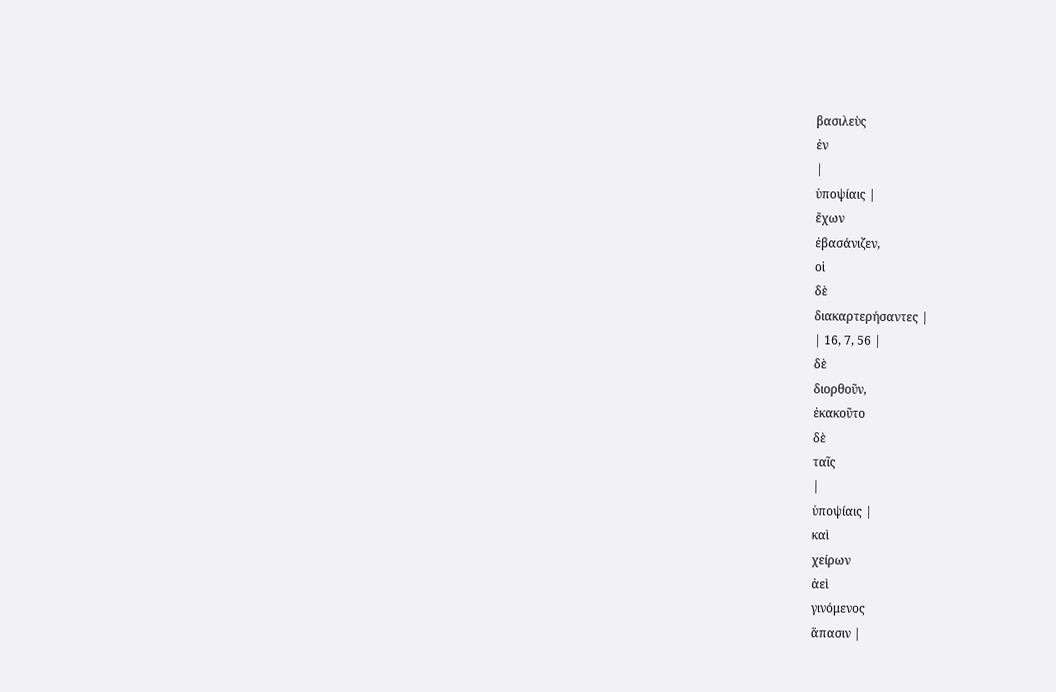βασιλεὺς
ἐν
|
ὑποψίαις |
ἔχων
ἐβασάνιζεν,
οἱ
δὲ
διακαρτερήσαντες |
| 16, 7, 56 |
δὲ
διορθοῦν,
ἐκακοῦτο
δὲ
ταῖς
|
ὑποψίαις |
καὶ
χείρων
ἀεὶ
γινόμενος
ἅπασιν |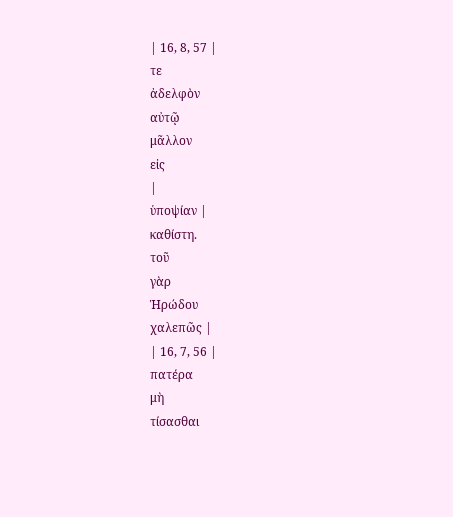| 16, 8, 57 |
τε
ἀδελφὸν
αὐτῷ
μᾶλλον
εἰς
|
ὑποψίαν |
καθίστη.
τοῦ
γὰρ
Ἡρώδου
χαλεπῶς |
| 16, 7, 56 |
πατέρα
μὴ
τίσασθαι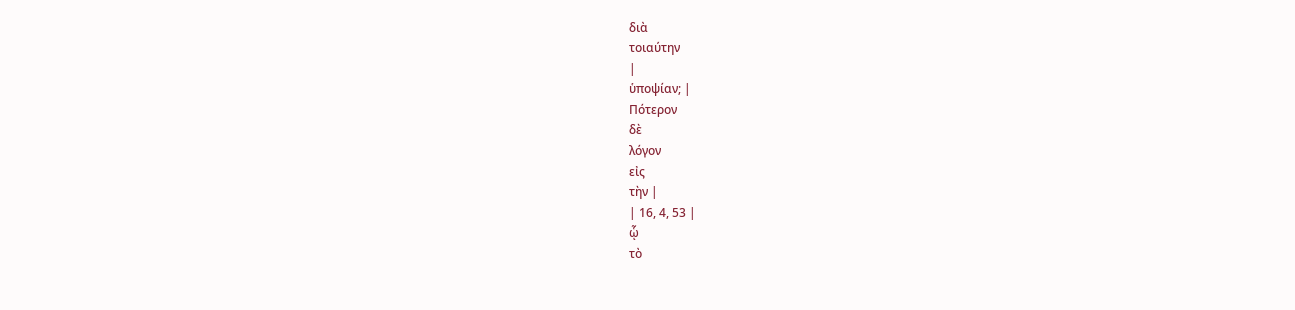διὰ
τοιαύτην
|
ὑποψίαν; |
Πότερον
δὲ
λόγον
εἰς
τὴν |
| 16, 4, 53 |
ᾧ
τὸ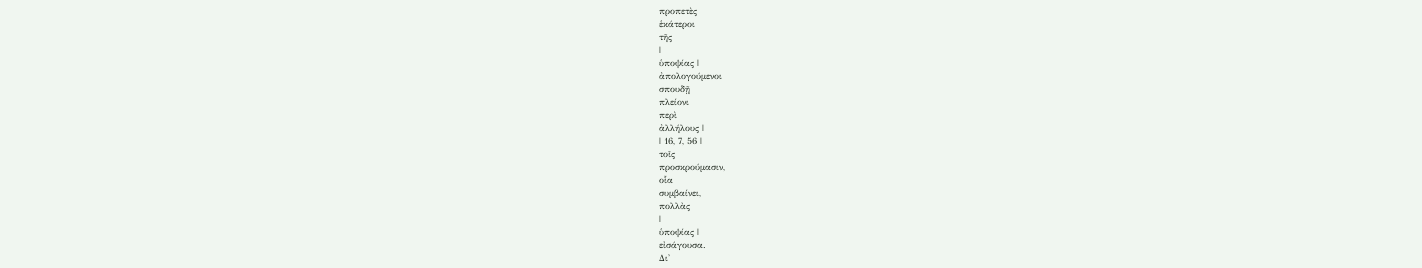προπετὲς
ἑκάτεροι
τῆς
|
ὑποψίας |
ἀπολογούμενοι
σπουδῇ
πλείονι
περὶ
ἀλλήλους |
| 16, 7, 56 |
τοῖς
προσκρούμασιν,
οἷα
συμβαίνει,
πολλὰς
|
ὑποψίας |
εἰσάγουσα.
Δι'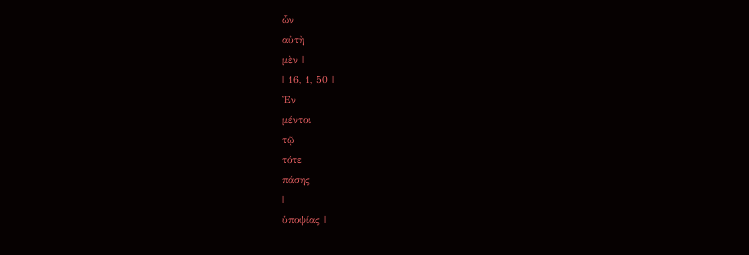ὧν
αὐτὴ
μὲν |
| 16, 1, 50 |
Ἐν
μέντοι
τῷ
τότε
πάσης
|
ὑποψίας |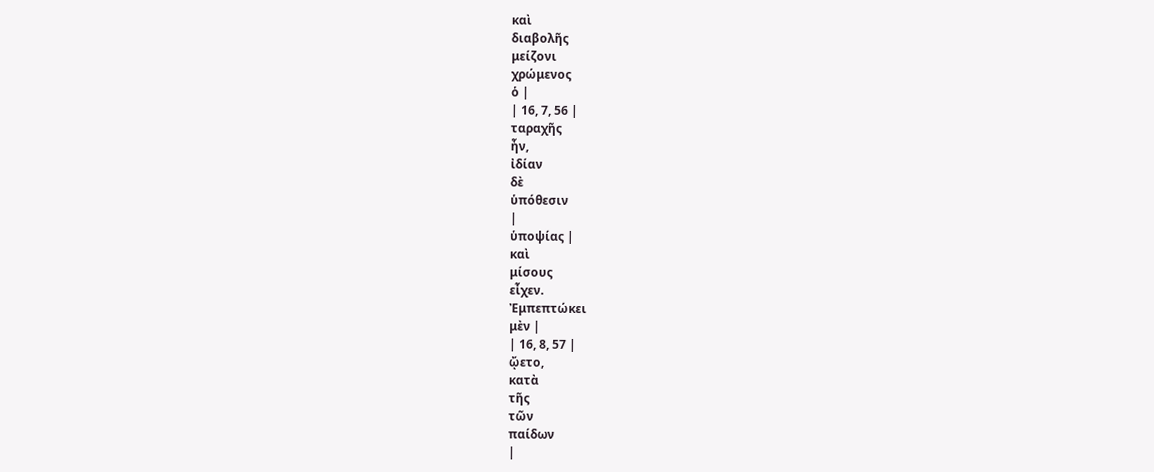καὶ
διαβολῆς
μείζονι
χρώμενος
ὁ |
| 16, 7, 56 |
ταραχῆς
ἦν,
ἰδίαν
δὲ
ὑπόθεσιν
|
ὑποψίας |
καὶ
μίσους
εἶχεν.
Ἐμπεπτώκει
μὲν |
| 16, 8, 57 |
ᾤετο,
κατὰ
τῆς
τῶν
παίδων
|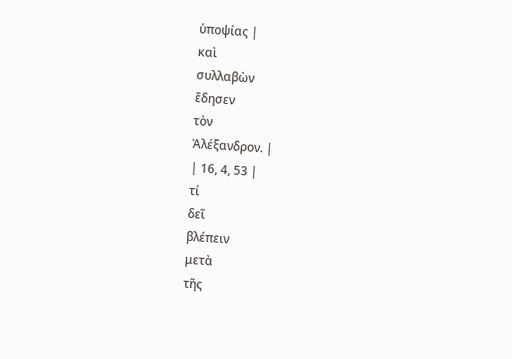ὑποψίας |
καὶ
συλλαβὼν
ἔδησεν
τὸν
Ἀλέξανδρον. |
| 16, 4, 53 |
τί
δεῖ
βλέπειν
μετὰ
τῆς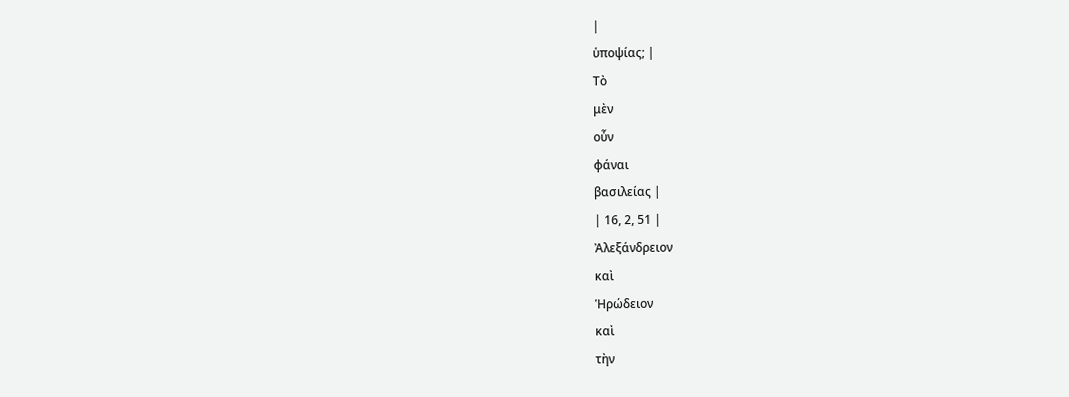|
ὑποψίας; |
Τὸ
μὲν
οὖν
φάναι
βασιλείας |
| 16, 2, 51 |
Ἀλεξάνδρειον
καὶ
Ἡρώδειον
καὶ
τὴν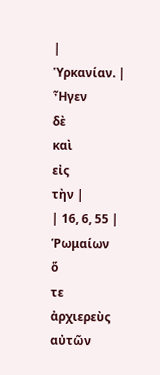|
Ὑρκανίαν. |
Ἦγεν
δὲ
καὶ
εἰς
τὴν |
| 16, 6, 55 |
Ῥωμαίων
ὅ
τε
ἀρχιερεὺς
αὐτῶν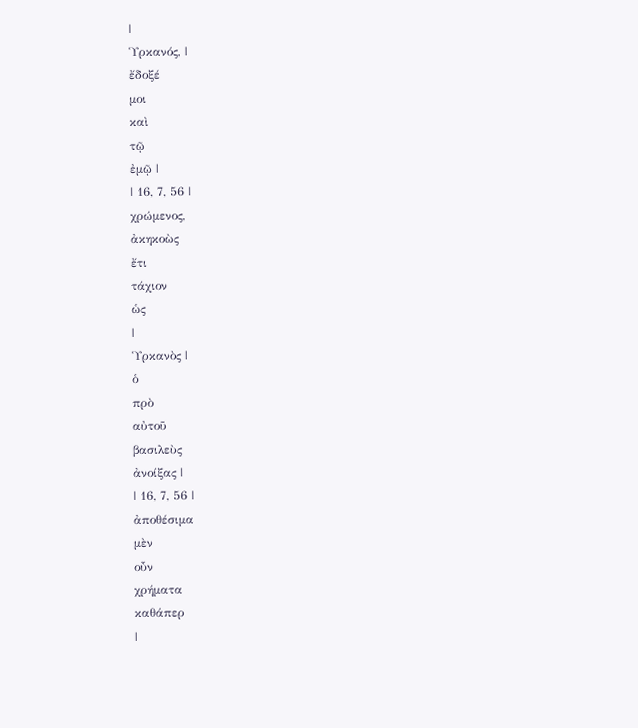|
Ὑρκανός, |
ἔδοξέ
μοι
καὶ
τῷ
ἐμῷ |
| 16, 7, 56 |
χρώμενος,
ἀκηκοὼς
ἔτι
τάχιον
ὡς
|
Ὑρκανὸς |
ὁ
πρὸ
αὐτοῦ
βασιλεὺς
ἀνοίξας |
| 16, 7, 56 |
ἀποθέσιμα
μὲν
οὖν
χρήματα
καθάπερ
|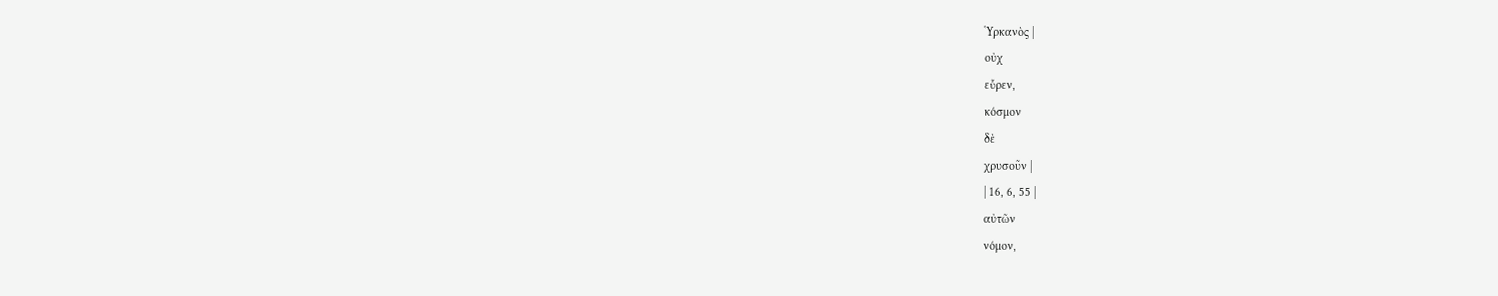Ὑρκανὸς |
οὐχ
εὗρεν,
κόσμον
δὲ
χρυσοῦν |
| 16, 6, 55 |
αὐτῶν
νόμον,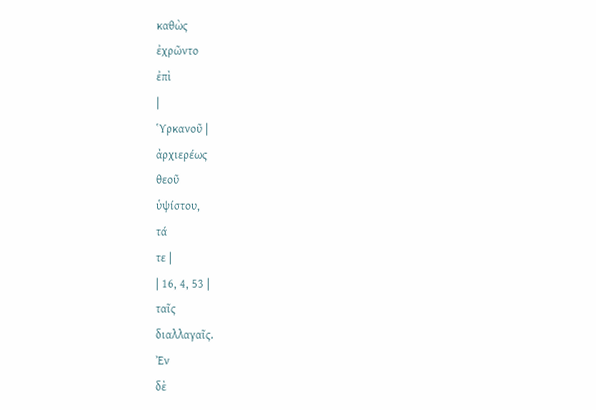καθὼς
ἐχρῶντο
ἐπὶ
|
Ὑρκανοῦ |
ἀρχιερέως
θεοῦ
ὑψίστου,
τά
τε |
| 16, 4, 53 |
ταῖς
διαλλαγαῖς.
Ἐν
δὲ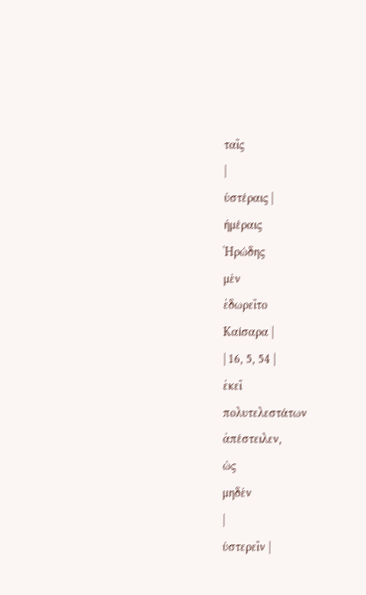ταῖς
|
ὑστέραις |
ἡμέραις
Ἡρώδης
μὲν
ἐδωρεῖτο
Καίσαρα |
| 16, 5, 54 |
ἐκεῖ
πολυτελεστάτων
ἀπέστειλεν,
ὡς
μηδὲν
|
ὑστερεῖν |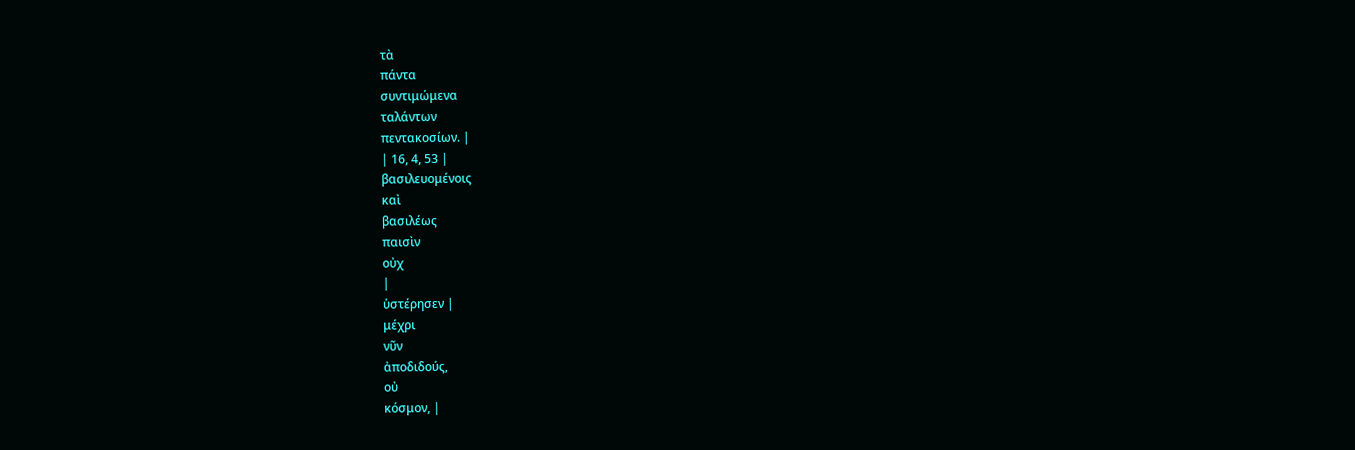τὰ
πάντα
συντιμώμενα
ταλάντων
πεντακοσίων. |
| 16, 4, 53 |
βασιλευομένοις
καὶ
βασιλέως
παισὶν
οὐχ
|
ὑστέρησεν |
μέχρι
νῦν
ἀποδιδούς,
οὐ
κόσμον, |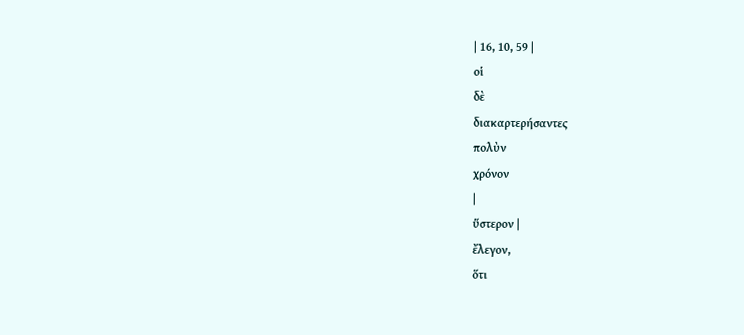| 16, 10, 59 |
οἱ
δὲ
διακαρτερήσαντες
πολὺν
χρόνον
|
ὕστερον |
ἔλεγον,
ὅτι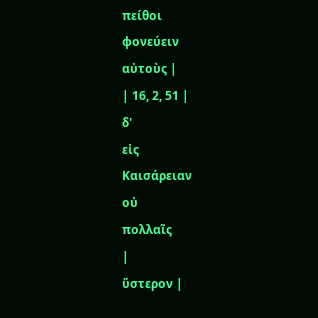πείθοι
φονεύειν
αὐτοὺς |
| 16, 2, 51 |
δ'
εἰς
Καισάρειαν
οὐ
πολλαῖς
|
ὕστερον |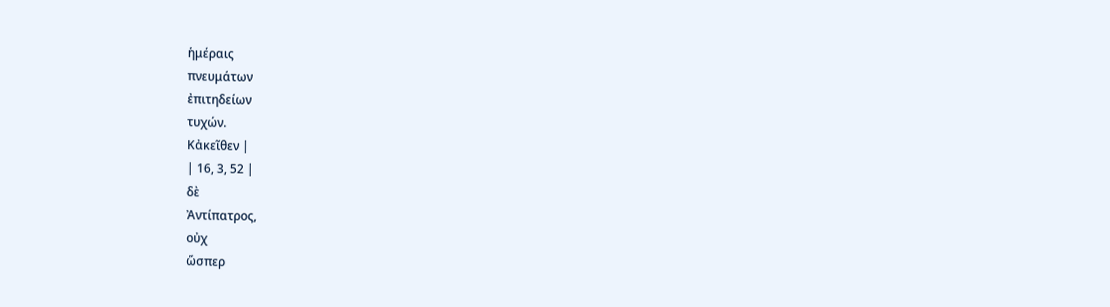ἡμέραις
πνευμάτων
ἐπιτηδείων
τυχών.
Κἀκεῖθεν |
| 16, 3, 52 |
δὲ
Ἀντίπατρος,
οὐχ
ὥσπερ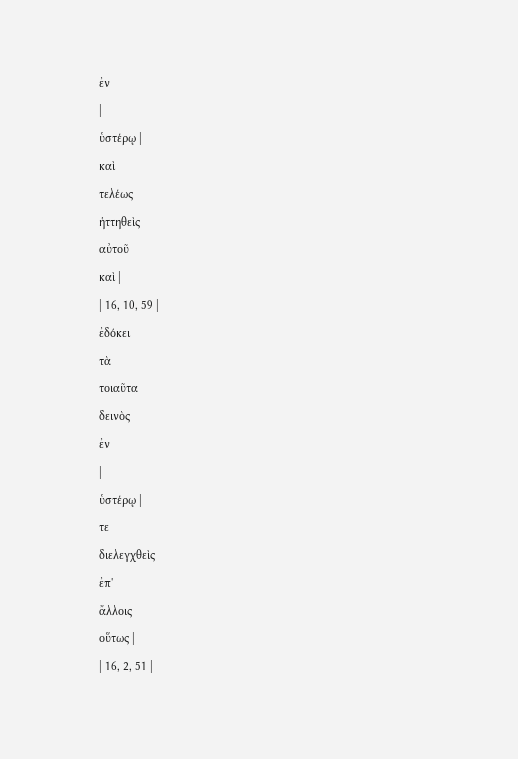ἐν
|
ὑστέρῳ |
καὶ
τελέως
ἡττηθεὶς
αὐτοῦ
καὶ |
| 16, 10, 59 |
ἐδόκει
τὰ
τοιαῦτα
δεινὸς
ἐν
|
ὑστέρῳ |
τε
διελεγχθεὶς
ἐπ'
ἄλλοις
οὕτως |
| 16, 2, 51 |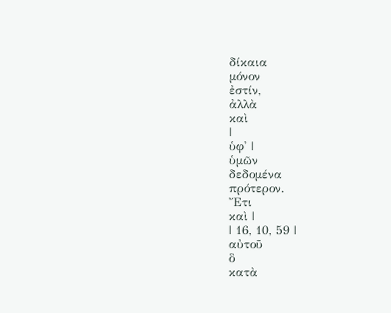δίκαια
μόνον
ἐστίν,
ἀλλὰ
καὶ
|
ὑφ' |
ὑμῶν
δεδομένα
πρότερον.
Ἔτι
καὶ |
| 16, 10, 59 |
αὐτοῦ
ὃ
κατὰ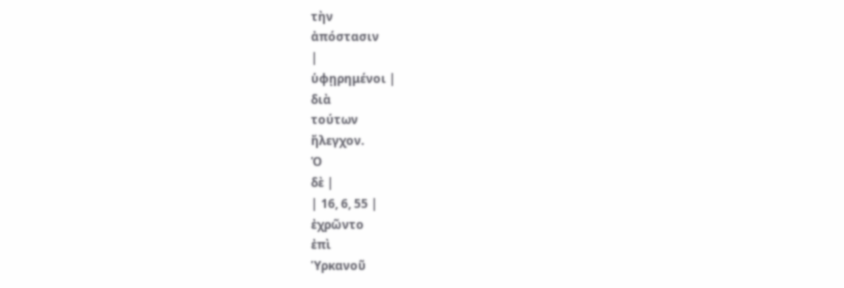τὴν
ἀπόστασιν
|
ὑφῃρημένοι |
διὰ
τούτων
ἤλεγχον.
Ὁ
δὲ |
| 16, 6, 55 |
ἐχρῶντο
ἐπὶ
Ὑρκανοῦ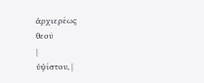ἀρχιερέως
θεοῦ
|
ὑψίστου, |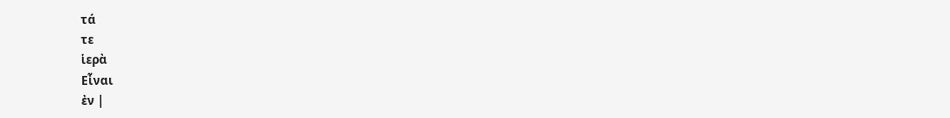τά
τε
ἱερὰ
Εἶναι
ἐν |